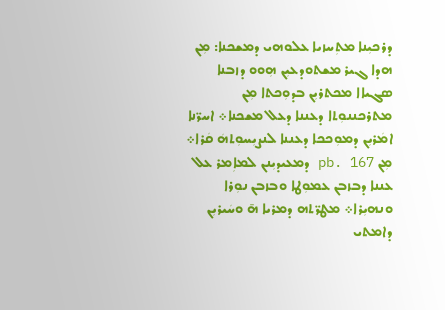ܕܪܟܝܼܢܐ ܡܬܼܚܙܝܐ ܥܠܘܗܝ ܕܡܫܟܢܐ: ܡܼܢ ܗܕܐ ܓܝܪ ܡܫܬܘܕܥܝܼܢ ܗܼܘܘ ܕܙܒܢܐ ܣܓܝܐܐ ܡܟܬܪܝܼܢ ܒܕܘܼܟܬܐ ܡܼܢ ܡܬܪܟܢܢܘܼܬܐ ܕܥܢܢܐ ܕܥܠ ܡܫܟܢܐ܀ ܐܚܪ̈ܢܐ ܐܡܿܪܝܼܢ ܕܡܘܼܟܟܐ ܕܥܢܢܐ ܠܢܨܝܼܚܘܼܬܗܿ ܩܿܪܐ܀ ܡܼܢ pb. 167 ܕܡܥܝܕܝܼܢܢ ܠܡܐܼܡܪ ܥܠ ܥܢܢܐ ܕܒܙܒܢ ܥܡܘܼܛܐ ܘܒܙܒܢ ܢܘܼܪܐ ܘܢܗܝܼܪܐ܀ ܡܛܪ̈ܬܗ ܕܡܪܝܐ ܗ̄ ܘܚܿܝܪܝܼܢ ܕܐܡܬܝ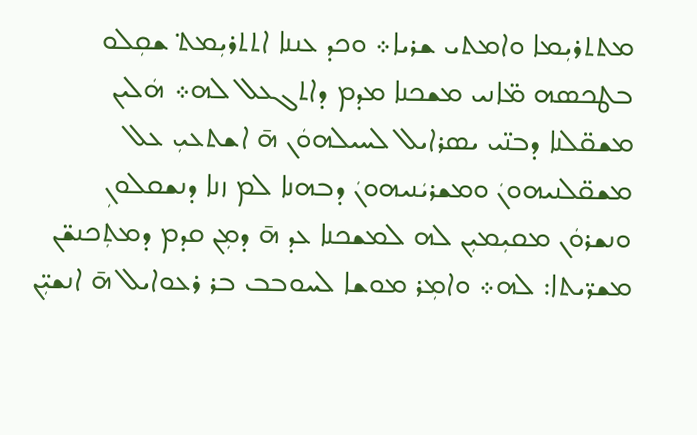ܡܬܬܪܝܼܡܐ ܘܐܡܬܝ ܫܪܝܐ܀ ܘܟܕ ܥܢܢܐ ܐܬܬܪܝܼܡܬ݀ ܫܩܼܠܘ ܒܛܟܣܗ ܡ̈ܐܢܝ ܡܫܟܢܐ ܡܕܡ ܕܐܬܓܥܠ ܠܗ܀ ܗܿܠܝܢ ܡܫܩ̈ܠܢܐ ܕܒܢ̈ܝ ܝܣܪܐܝܠ ܠܚܝܠܗܘܿܢ ܗ̄ ܐܫܬܥܝܼ ܥܠ ܡܫܩ̈ܠܢܝܗܘܢܿ ܘܡܫܪܝܿܢܝܗܘܢܿ ܕܒܗܢܐ ܠܡ ܙܢܐ ܕܢܫܩܠܘܢܼ ܘܢܫܪܘܿܢ ܡܩܝܼܡܝܼܢ ܠܗ ܠܡܫܟܢܐ ܥܕ ܗ̄ ܕܡܼܢ ܩܕܡ ܕܡܬܼܟܢܫ̈ܢ ܡܫܪ̈ܝܬܐ: ܠܗ܀ ܘܐܡܼܪ ܡܘܫܐ ܠܚܘܒܒ ܒܪ ܪܥܘܐܝܠ ܗ̄ ܐܢܫܝܼ̈ܢ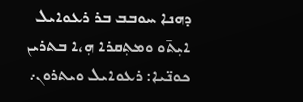ܕܗܢܐ ܚܘܒܒ ܒܪ ܪܥܘܐܝܠ ܐܝܼܬ̄ܘ ܘܡܬܼܩܪܐ ܗܼ،ܐ ܒܬܪܝܢ ܟܘܢ̈ܝܐ: ܪܥܘܐܝܠ ܘܝܬܪܘܢ܇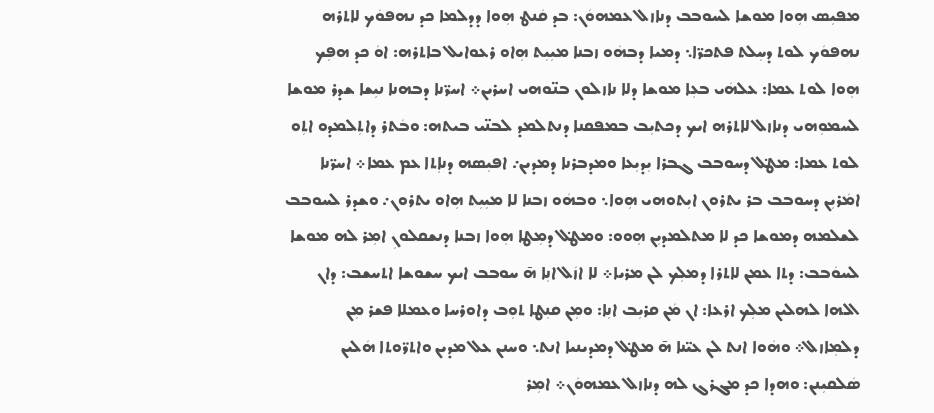ܡܦܝܼܣ ܗܼܘܐ ܡܘܫܐ ܠܚܘܒܒ ܕܢܐܙܠ ܥܡܗܘܿܢ: ܒܕ ܩܿܢܛ ܗܼܘܐ ܕܕܠܡܐ ܟܕ ܢܗܦܘܿܟ ܠܐܬܪܗ ܢܗܦܘܿܟ ܠܘܬ ܕܚܼܠܬ ܦܬܟܪ̈ܐ܆ ܕܡܝܐ ܕܒܗܿܘ ܙܒܢܐ ܡܝܼܝܼܬ ܗܼܐܘ ܪܥܘܐܝܠ ܒܐܬܪܗ: ܐܘܿ ܟܕ ܗܦܼܟ ܗܼܘܐ ܠܘܬ ܥܡܐ: ܥܠܗܿܝ ܒܥܼܐ ܡܘܫܐ ܕܠܐ ܢܐܙܠܘܢ ܒܢ̈ܘܗܝ ܐܚܪܝܢ܀ ܐܚܪ̈ܢܐ ܕܒܗܢܐ ܢܝܼܫܐ ܫܕܪ ܡܘܫܐ ܠܚܡܘܼܗܝ ܕܢܐܙܠ ܠܐܬܪܗ ܐܝܟ ܕܟܬܝܼܒ ܒܡܦܩܢܐ ܕܢܬܠܡܕ ܠܒܢ̈ܝ ܒܝܬܗ: ܘܒܿܬܪ ܕܐܬܼܠܡܕܘ ܐܬܼܘ ܠܘܬ ܥܡܐ: ܡܛ݀ܠ ܕܚܘܒܒ ܓܒܪܐ ܝܼܕܝܼܥܐ ܘܡܕܒܪܢܐ ܕܡܕܝܢ܇ ܐܦܝܼܣܗ ܕܢܐܼܬܐ ܥܡ ܥܡܐ܀ ܐܚܪ̈ܢܐ ܐܡܿܪܝܼܢ ܕܚܘܒܒ ܒܪ ܝܬܪܘܢ ܐܝܼܬܘܗܝ ܗܼܘܐ܆ ܘܒܗܿܘ ܙܒܢܐ ܠܐ ܡܝܼܝܼܬ ܗܼܐܘ ܝܬܪܘܢ܇ ܘܫܕܪ ܠܚܘܒܒ ܠܫܠܡܗ ܕܡܘܫܐ ܟܕ ܠܐ ܡܬܠܡܕܝܼܢ ܗܼܘܘ: ܘܡܛ݀ܠ ܕܡܼܛܐ ܗܼܘܐ ܙܒܢܐ ܕܢܫܩܠܘܢܼ ܐܡܼܪ ܠܗ ܡܘܫܐ ܠܚܘܿܒܒ: ܕܬܐ ܥܡܢ ܠܐܬܪܐ ܕܡܠܼܟ ܠܢ ܡܪܝܐ܀ ܠܐ ܐܙܿܠ ܐܢܼܐ ܗ̄ ܚܘܒܒ ܐܝܟ ܚܫܘܫܐ ܐܬܚܫܒ: ܕܐܢ ܐܠܗܐ ܠܗܠܝܢ ܡܠܼܟ ܐܪܥܐ: ܐܢ ܡܿܢ ܩܪܝܼܒ ܐܢܼܐ: ܘܡܼܢ ܩܢܼܛܐ ܬܘܼܒ ܕܐܘܪܚܐ ܘܥܡܠܐ ܦܫܪ ܡܼܢ ܕܠܡܼܐܙܠ܀ ܘܗܿܘܐ ܐܢܬ ܠܢ ܥܝ̈ܢܐ ܗ̄ ܡܛ݀ܠ ܕܡܕܝܢܝܐ ܐܢܬ܆ ܘܚܢܢ ܥܠ ܡܕܝܢ ܘܐܬܪ̈ܘܬܐ ܗܿܠܝܢ ܣܿܠܩܝܼܢܢ: ܘܗܕܐ ܟܕ ܡܓܪܓ ܠܗ ܕܢܐܙܠ ܥܡܗܘܿܢ܀ ܐܡܼܪ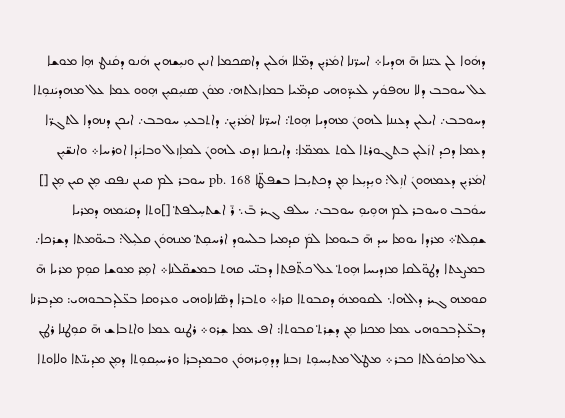ܕܗܿܘܐ ܠܢ ܥܝ̈ܢܐ ܗ̄ ܗܕܝܐ܀ ܐܚܪ̈ܢܐ ܐܡܿܪܝܼܢ ܕܡ̈ܠܐ ܗܿܠܝܢ ܕܐܣܟܡܐ ܐܢܝܢ ܘܢܝܼܫܗܝܢ ܗܿܢܘ ܕܩܿܢܛ ܗܼܐ ܡܘܫܐ ܥܠ ܚܘܒܒ ܕܠܐ ܢܗܦܘܿܟ ܠܥܝܕ̈ܘܗܝ ܩܕܡ̈ܝܐ ܒܡܐܙܠܬܗ܇ ܡܘܿܢ ܣܢܝܼܩܝܼܢ ܗܼܘܘ ܥܡܐ ܥܠ ܡܗܕܝܿܢܘܼܬܐ ܕܚܘܒܒ܇ ܐܝܠܝܢ ܕܥܢܢܐ ܠܗܘܢܿ ܡܗܕܝܐ ܗܼܘܬ݀: ܐܚܪ̈ܢܐ ܐܡܿܪܝܼܢ܇ ܕܐܬܒܥܝܼ ܚܘܒܒ܇ ܐܝܟܢ ܕܢܗܕܐ ܠܬܓܪ̈ܐ ܕܥܡܐ ܕܟܕ ܐܙܿܠܝܼܢ ܒܬܓܘܪܬܐ ܠܘܬ ܥܡܡ̈ܐ: ܕܐܝܟܢܐ ܙܕܩ ܠܗܘܢܿ ܠܡܐܼܙܠ ܘܒܐܝܿܕܐ ܐܘܪܚܐ܀ ܘܐܢܫ̈ܝܼܢ ܐܡܿܪܝܼܢ ܕܥܡܗܘܢܿ ܐܙܼܠ: ܘܝܼܕܝܼܥܐ ܡܼܢ ܕܟܬܝܼܒܐ ܒܫܦܛ̈ܐ pb. 168 ܚܘܒܪ ܠܡ ܩܝܢܢ ܢܦܩ ܡܼܢ ܩܝܢ ܡܼܢ [] ܚܘܿܒܒ ܘܚܘܒܪ ܠܡ ܗܘܼܝܘܼ ܚܘܒܒ܇ ܚܠܦ ܓܝܪ ܒ̄܆ ܪ̄ ܐܫܬܚܼܠܦܬ݀ []ܘܬܐ ܕܩܝܿܡܗ ܕܡܪܝܐ ܫܩܼܠܬ݀܀ ܡܪܕܐ ܝܘܡܐ ܚܕ ܗ̄ ܒܝܘܡܐ ܠܡܿ ܩܕܡܝܐ ܒܠܚܘܕ ܐܪܚܩܼܬ݀ ܡܢܗܘܿܢ ܩܠܝܼܠ: ܒܝܘ̈ܡܬܐ ܕܫܪܟܐ܇ ܒܡܨܥܬܐ ܕܛܘ̈ܠܩܐ ܡܙܕܝܚܐ ܗܼܘܬ݀ ܥܠ ܟܬ̈ܦܬܐ ܕܒܢ̈ܝ ܩܗܬ ܒܡܫܩ̈ܠܢܐ܀ ܐܡܼܪ ܡܘܫܐ ܩܘܼܡ ܡܪܝܐ ܗ̄ ܩܘܡܗ ܓܝܪ ܕܐܠܗܐ܆ ܠܩܘܡܗܿ ܕܩܒܘܬܐ ܩܪܐ܀ ܘܬܒܪܐ ܕܣ̈ܐܢܐܘܗܝ ܘܥܪܘܩܐ ܒܥ̈ܠܕܒܒܘܗܝ: ܡܕܒܪܢܐ ܕܒܥ̈ܠܕܒܒܘܗܝ ܥܡܐ ܡܟܢܐ ܡܼܢ ܕܫܼܪܬ݀ ܩܒܘܬܐ: ܐܦ ܥܡܐ ܫܼܪܘ܀ ܪܛܢܘ ܥܡܐ ܘܐܬܒܐܫ ܗ̄ ܩܘܼܛܢܐ ܪܛܢ ܥܠ ܡܐܟܘܿܠܬܐ ܟܒܪ܀ ܡܛ݀ܠ ܡܬܝܼܚܘܼܬ ܙܒܢܐ ܕܕܘܼܝܪܗܘܿܢ ܘܒܡܕܒܪܐ ܘܪܚܝܼܩܘܼܬܐ ܕܡܼܢ ܡܕܝܢ̈ܬܐ ܘܠܐܘܬܐ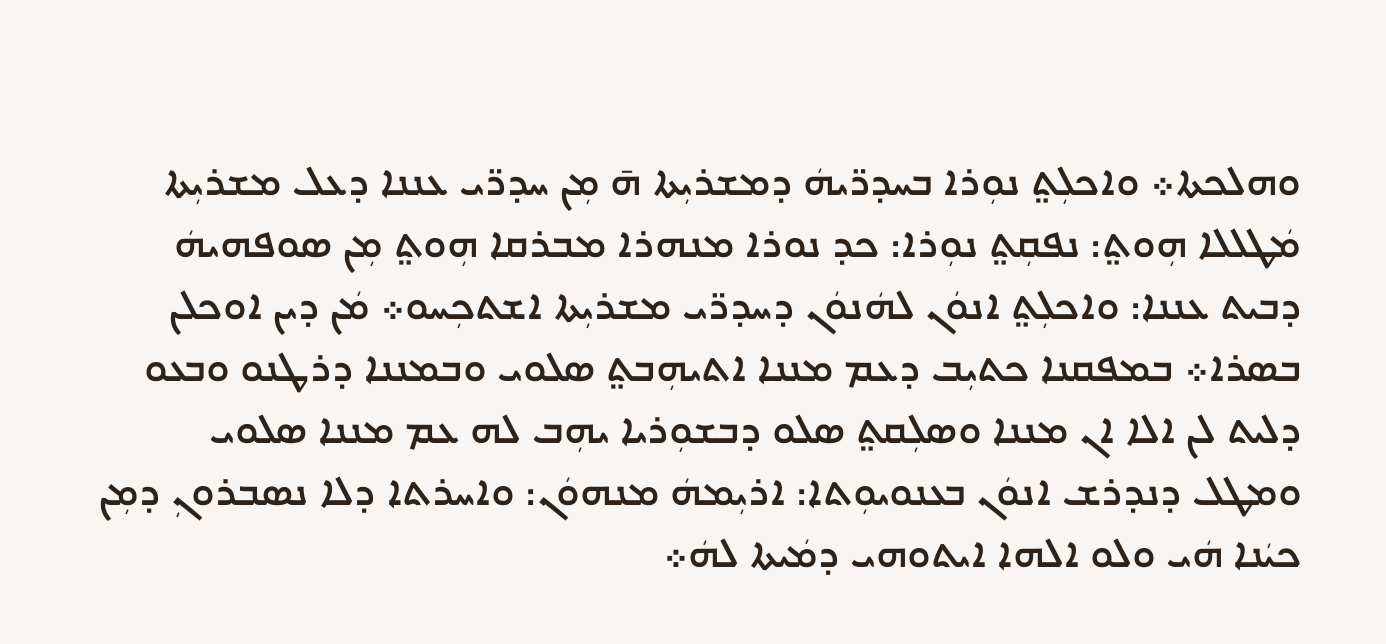ܘܗܠܟܬܐ܀ ܘܐܟܠܼܬ݀ ܢܘܼܪܐ ܒܚܕܪ̈ܝܗܿ ܕܡܫܪܝܼܬܐ ܗ̄ ܡܼܢ ܚܕܪ̈ܝ ܥܢܢܐ ܕܥܠ ܡܫܪܝܼܬܐ ܡܿܛܠܠܐ ܗܼܘܬ݀: ܢܦܩܼܬ݀ ܢܘܼܪܐ: ܟܕ ܢܘܪܐ ܡܢܗܪܐ ܡܒܪܩܐ ܗܼܘܬ݀ ܡܼܢ ܣܘܦܗܝܗܿ ܕܒܝܬ ܥܢܢܐ: ܘܐܟܠܼܬ݀ ܐܢܘܿܢ ܠܗܿܢܘܿܢ ܕܚܕܪ̈ܝ ܡܫܪܝܼܬܐ ܐܫܬܟܼܚܘ܀ ܡܿܢ ܕܝܢ ܐܘܟܠܢ ܒܣܪܐ܀ ܒܡܦܩܢܐ ܟܬܝܼܒ ܕܥܡ ܡܢܢܐ ܐܬܝܗܼܒܬ݀ ܣܠܘܝ ܘܒܡܢܢܐ ܕܪܛܢܘ ܘܒܥܘ ܕܠܝܬ ܠܢ ܐܠܐ ܐܢ ܡܢܢܐ ܘܣܠܼܩܬ݀ ܣܠܘ ܕܒܫܘܼܪܝܐ ܝܗܼܒ ܠܗ ܥܡ ܡܢܢܐ ܣܠܘܝ ܘܡܛܠ ܕܢܕܪܫ ܐܢܘܿܢ ܒܥܢܘܝܘܼܬܐ: ܐܪܝܼܡܗܿ ܡܢܗܘܿܢ: ܘܐܚܪܬܐ ܕܠܐ ܢܣܒܪܘܢܼ ܕܡܼܢ ܟܝܿܢܐ ܗܿܝ ܘܠܘ ܐܠܗܐ ܐܝܬܘܗܝ ܕܡܿܝܬܐ ܠܗܿ܀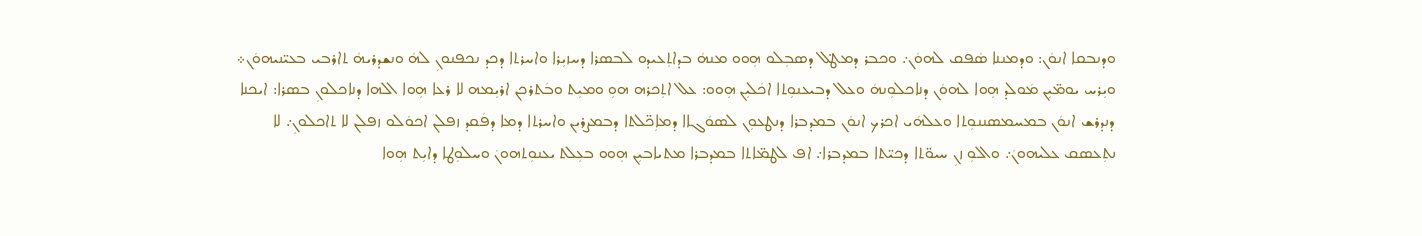ܘܕܢܒܩܐ ܐܢܘܿܢ: ܘܕܡܢܢܐ ܣܿܦܩ ܠܗܘܿܢ܇ ܘܟܒܪ ܕܡܛ݀ܠ ܕܣܒܼܠܘ ܗܼܘܘ ܡܢܗܿ ܒܕܐܬܼܥܝܕܘ ܠܒܣܪܐ ܕܚܙܝܼܪܐ ܘܐܚܪܬܐ ܕܟܕ ܢܟܦܢܘܢܼ ܠܗܿ ܘܢܫܕܪܝܗܿ ܬܐܪܒܝ ܒܥܝ̈ܢܝܗܘܿܢ܀ ܘܝܼܪܚ ܝܘܡ̈ܝܼܢ ܡܿܘܠܕ ܗܼܘܐ ܠܗܘܿܢ ܕܢܐܟܠܘܼܢܗܿ ܘܥܠ ܕܒܝܥܢܘܼܬܐ ܐܟܿܠܝܼܢ ܗܼܘܘ: ܥܠ ܐܬܼܟܪܗ ܗܘܼ ܘܡܝܼܬ ܘܒܿܬܪܟܢ ܐܪܝܼܡܗ ܠܐ ܪܥܐ ܗܼܘܐ ܐܠܗܐ ܕܢܐܟܠܘܢܼ ܒܣܪܐ: ܐܝܟܢܐ ܕܢܕܪܫ ܐܢܘܿܢ ܒܡܚܡܣܢܢܘܼܬܐ ܘܥܠܗܿܝ ܐܟܪܟ ܐܢܘܿܢ ܒܡܕܒܪܐ ܕܢܛܥܘܼܢ ܠܣܘܿܓܐܐ ܕܡܐܼܟ̈ܠܬܐ ܕܒܡܨܪܝܢ ܘܐܚܪܬܐ ܕܡܐ ܕܦܿܩܕ ܙܦܠܢ ܐܟܘܿܠܘ ܙܦܠܢ ܠܐ ܬܐܟܠܘܢܼ܇ ܠܐ ܢܬܼܥܣܩ ܥܠܝܗܘܢܿ܇ ܘܐܠܘܼ ܙܢܼ ܚܝܘ̈ܬܐ ܕܟܝ̈ܬܐ ܒܡܕܒܪܐ܇ ܐܦ ܠܛܡ̈ܐܬܐ ܒܡܕܒܪܐ ܡܬܝܐܒܝܼܢ ܗܼܘܘ ܒܥܼܠܬ ܝܥܢܘܼܬܗܘܢܿ ܘܚܠܘܼܛܐ ܕܐܝܼܬ ܗܼܘܐ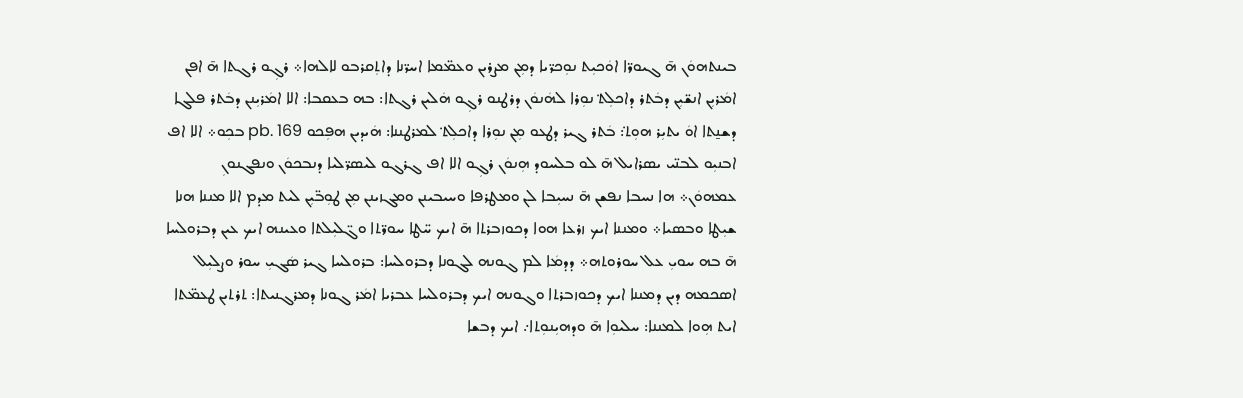ܒܝܢܬܗܘܿܢ ܗ̄ ܓܝܘܪ̈ܐ ܐܘܿܟܝܼܬ ܢܘܼܟܪ̈ܝܐ ܕܡܼܢ ܡܨܪܝܢ ܘܥܡ̈ܡܐ ܐܚܪ̈ܢܐ ܕܐܬܼܩܪܒܘ ܠܐܠܗܐ܀ ܪܓܼܘ ܪܓܬܐ ܗ̄ ܐܦܢ ܐܡܿܪܝܼܢ ܐܢܫ̈ܝܼܢ ܕܒܿܬܪ ܕܐܟܠܼܬ݀ ܢܘܼܪܐ ܠܗܿܢܘܿܢ ܕܪܛܢܘ ܪܓܼܘ ܗܿܠܝܢ ܪܓܬܐ: ܒܗ ܒܥܩܒܐ: ܐܠܐ ܐܡܿܪܝܼܢܢ ܕܒܿܬܪ ܦܠܓܐ ܕܫܢ̱ܬܐ ܐܘܿ ܝܬܝܼܪ ܗܘܼܬ݀: ܒܿܬܪ ܓܝܪ ܕܛܥܘ ܡܼܢ ܢܘܼܪܐ ܕܐܟܠܼܬ݀ ܠܡܪܛܢܢܐ: ܗܿܝܕܝܢ ܗܦܼܟܘ pb. 169 ܒܟܼܘ܀ ܐܠܐ ܐܦ ܐܒܢܝܼܘ ܠܒܢ̈ܝ ܝܣܪܐܝܠ ܗ̄ ܠܘ ܒܠܚܘܕ ܗܼܢܘܿܢ ܪܓܼܘ ܐܠܐ ܐܦ ܓܪܓܘ ܠܝܣܪ̈ܠܝܐ ܕܢܒܟܘܿܢ ܘܢܦܓܢܘܢܼ ܥܡܗܘܿܢ܀ ܗܐ ܢܚܒܐ ܢܦܫܢ ܗ̄ ܢܚܝܼܒܐ ܠܢ ܘܡܛܪܦܐ ܘܚܝܒܝܢܢ ܘܡܓܙܝܢܢ ܡܼܢ ܛܘܼܒ̈ܝܼܢ ܠܝܬ ܡܕܡ ܐܠܐ ܡܢܢܐ ܗܢܐ ܫܝܼܛܐ ܘܒܣܝܐ܀ ܘܡܢܢܐ ܐܝܟ ܙܪܥܐ ܗܘܐ ܕܟܘܙܒܪܬܐ ܗ̄ ܐܝܟ ܚ̈ܛܐ ܚܘܪ̈ܬܐ ܘܓ̈ܠܝܼܠܬܐ ܘܥܝܢܗ ܐܝܟ ܥܝܢ ܕܒܪܘܠܚܐ ܗ̄ ܒܗ ܚܘܝܼ ܥܠ ܚܘܪܘܬܗ܀ ܕܕܡܿܐ ܠܡ ܓܘܢܗ ܠܓܘܢܐ ܕܒܪܘܠܚܐ: ܒܪܘܠܚܐ ܓܝܪ ܣܿܓܝܼ ܚܘܪ ܘܨܠܝܼܠ ܐܣܟܡܗ ܕܝܢ ܕܡܢܢܐ ܐܝܟ ܕܟܘܙܒܪܬܐ ܘܓܘܢܗ ܐܝܟ ܕܒܪܘܠܚܐ ܥܒܪܝܐ ܐܡܿܪ ܓܘܢܐ ܕܡܪܓܢܝܬܐ: ܬܪܬܝܢ ܛܥܡ̈ܬܐ ܐܝܬ ܗܼܘܐ ܠܡܢܢܐ: ܚܠܝܘܼܐ ܗ̄ ܘܕܗܝܼܢܘܼܬܐ܇ ܐܝܟ ܕܒܫܐ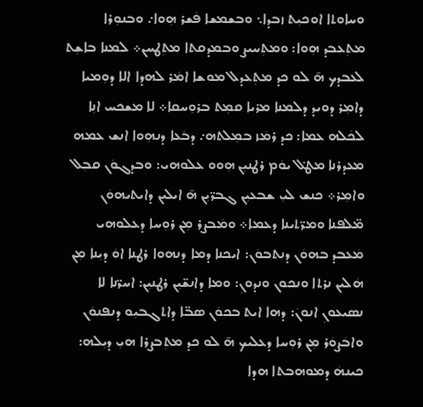ܘܚܐܘܬܐ ܐܘܟܝܼܬ ܙܒܕܐ܆ ܘܒܫܡܫܐ ܦܿܫܪ ܗܼܘܐ܇ ܘܒܢܘܼܪܐ ܡܬܼܥܒܕ ܗܼܘܐ: ܘܡܬܼܚܝܨ ܘܒܡܕܩܬܐ ܡܬܼܛܚܢ܀ ܠܡܢܐ ܒܐܫܼܬ ܠܥܒܕܟ ܗ̄ ܠܘ ܟܕ ܡܬܼܥܕܠ ܡܘܫܐ ܐܡܿܪ ܠܗܕܐ ܐܠܐ ܕܘܼܡܝܐ ܕܐܡܼܪ ܕܘܝܕ ܕܠܡܢܐ ܡܪܝܐ ܩܡܼܬ ܒܪܘܼܚܩܐ܀ ܠܐ ܡܫܟܚ ܐܢܼܐ ܠܟܿܠܗ ܥܡܐ: ܟܕ ܪܡܿܙ ܒܡܼܠܬܗ܇ ܕܒܿܥܐ ܕܢܗܼܘܐ ܐܢܫ ܥܡܗ ܡܥܕܪܢܐ ܡܛ݀ܠ ܝܘܿܡ ܪܛܢܝܼܢ ܗܼܘܘ ܥܠܘܗܝ: ܘܒܕܓܘܿܢ ܩܒܼܠ ܘܐܡܼܪ܀ ܟܢܫ ܠܝܼ ܫܒܥܝܼܢ ܓܒܪ̈ܝܼܢ ܗ̄ ܐܝܠܝܢ ܕܐܝܬܝܗܘܿܢ ܡ̈ܠܦܢܐ ܘܡܪ̈ܬܝܢܐ ܕܥܡܐ܀ ܘܡܿܒܨܪ ܡܼܢ ܪܘܼܚܐ ܕܥܠܘܗܝ ܡܿܥܒܕ ܒܗܘܿܢ ܕܢܬܒܘܿܢ: ܐܝܟܢܐ ܕܡܐ ܕܢܗܘܐ ܪܛܢܐ ܐܘܿ ܕܝܼܢܐ ܡܼܢ ܗܿܠܝܢ ܢܪܬܐ ܘܢܟܘܢ ܘܢܕܘܢܼ: ܘܡܐ ܕܐܢܫ̈ܝܼܢ ܪܛܢܝܼܢ: ܐܚܪ̈ܢܐ ܠܐ ܢܣܝܥܘܢܼ ܐܢܘܢܿ: ܕܗܐ ܐܝܬ ܒܟܘܿܢ ܣܒ̈ܐ ܕܐܬܓܒܝܼܘ ܕܢܦܢܘܿܢ ܘܐܒܿܨܘܿܪ ܡܼܢ ܪܘܼܚܐ ܕܥܠܝܟ ܗ̄ ܠܘ ܟܕ ܡܬܼܒܨܪܐ ܗܝܼ ܕܝܼܠܗ: ܟܝܢܗܿ ܕܡܘܗܒܬܐ ܗܕܐ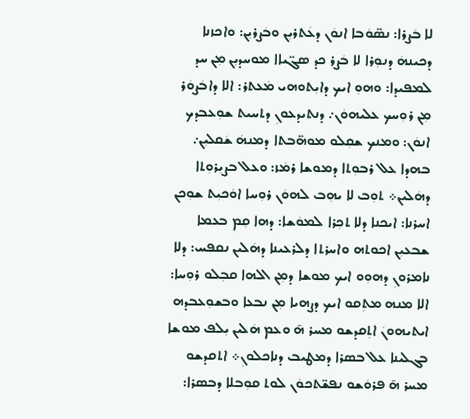ܠܐ ܒܿܨܪܐ: ܢܣ̈ܘܿܒܐ ܐܢܘܿܢ ܕܥܿܬܪܝܼܢ ܘܒܿܨܪܝܼܢ: ܘܐܟܙܢܐ ܕܟܝܢܗܿ ܕܢܘܼܪܐ ܠܐ ܒܿܨܪ ܟܕ ܣܓ̈ܝܐܐ ܡܘܚܕܝܼܢ ܡܼܢ ܚܕ ܠܡܦܝܕܐ: ܘܗܘܼ ܐܝܟ ܕܐܝܼܬܘܗܝ ܡܿܥܬܪ: ܐܠܐ ܕܐܒܿܨܘܿܪ ܡܼܢ ܪܘܼܚܟ ܥܠܝܗܘܿܢ܇ ܕܢܬܝܕܥܘܢܼ ܕܬܚܝܬ ܫܘܼܥܒܕܟ ܐܢܘܿܢ: ܘܡܢܟ ܫܩܼܠܘ ܡܘܗ̈ܒܬܐ ܕܡܢܗܿ ܫܿܩܠܝܼܢ܇ ܒܗܕܐ ܥܠ ܪܒܘܼܬܐ ܕܡܘܫܐ ܪܡܿܙ: ܘܥܠ ܒܨܝܼܪܘܼܬܐ ܕܗܿܠܝܢ܀ ܬܘܼܒ ܠܐ ܝܗܼܒ ܠܗܘܿܢ ܪܘܼܚܐ ܐܘܿܟܝܼܬ ܫܘܼܟܢ ܐܚܪܢܐ: ܐܝܟܢܐ ܕܠܐ ܬܟܼܪܐ ܠܡܘܿܫܐ: ܕܗܐ ܩܼܡ ܒܥܡܐ ܫܒܥܝܼܢ ܐܟܘܬܗ ܘܐܚܪܬܐ ܕܠܪܥܝܢܐ ܕܗܿܠܝܢ ܢܩܦܚ: ܕܠܐ ܢܐܡܪܘܢܼ ܕܗܘܼܘ ܐܝܟ ܡܘܫܐ ܕܡܼܢ ܐܠܗܐ ܩܒܼܠܘ ܪܘܼܚܐ: ܐܠܐ ܡܢܗ ܡܬܼܩܘ ܐܝܟ ܕܨܗܝܐ ܡܼܢ ܢܒܥܐ ܘܒܫܘܼܥܒܕܗ ܐܝܬܝܗܘܢܿ ܐܬܼܩܕܫܘ ܡܚܪ ܗ̄ ܘܥܡ ܗܿܠܝܢ ܝܼܠܦ ܡܘܫܐ ܒܓܠܝܢܐ ܥܠ ܒܣܪܐ ܕܡܛܝܒ ܕܢܐܟܠܘܢܼ܀ ܐܬܩܕܫܘ ܡܚܪ ܗ̄ ܦܪܘܿܫܘ ܢܦܫ̈ܬܟܘܿܢ ܠܘܬ ܩܘܼܒܠܐ ܕܒܣܪܐ: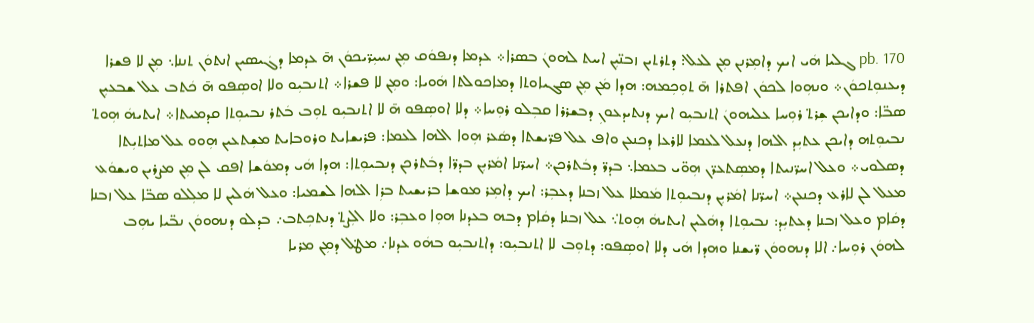pb. 170 ܓܠܝܐ ܗܿܝ ܐܝܟ ܕܐܡܼܪܢܢ ܡܼܢ ܠܥܠ: ܕܬܪܬܝܢ ܙܒܢ̈ܝܼܢ ܐܚܬ ܠܗܘܢܿ ܒܣܪܐ܀ ܥܕܡܐ ܕܢܦܘܿܩ ܡܼܢ ܢܚܝܼܪ̈ܝܟܘܿܢ ܗ̄ ܥܕܡܐ ܕܓܿܝܣܝܢ ܐܢܬܘܿܢ ܬܢܢܐ܆ ܡܼܢ ܠܐ ܦܫܪܐ ܕܝܥܢܘܼܬܟܘܿܢ܀ ܘܢܗܼܘܐ ܠܟܘܿܢ ܐܦܬܪܐ ܗ̄ ܬܘܼܟܼܡܗ: ܗܕܐ ܡܿܢ ܡܼܢ ܣܓܝܐܘܬܐ ܕܡܐܟܘܠܬܐ ܗܿܘܝܐ: ܘܡܼܢ ܠܐ ܦܫܪܐ܀ ܐܬܢܒܝܼܘ ܘܠܐ ܐܘܣܼܦܘ ܗ̄ ܟܿܬܒ ܥܠ ܫܒܥܝܼܢ ܣܒ̈ܐ: ܘܕܐܝܟܢ ܫܼܪܬ݀ ܪܘܼܚܐ ܥܠܝܗܘܢܿ ܐܬܢܒܝܼܘ ܐܝܟ ܕܢܬܝܕܥܘܢܼ ܕܒܫܪܪܐ ܩܒܼܠܘ ܪܘܼܚܐ܀ ܕܠܐ ܐܘܣܼܦܘ ܗ̄ ܠܐ ܐܬܢܒܝܼܘ ܬܘܼܒ ܒܿܬܪ ܢܒܝܘܼܬܐ ܩܕܡܝܬܐ܀ ܐܝܬܝܗܿ ܗܼܘܬ݀ ܢܒܝܘܼܬܗ ܕܐܝܟܢ ܥܬܝܼܕ ܐܠܗܐ ܕܢܥܠ ܠܥܡܐ ܠܐܪܥܐ ܕܟܢܥܢ ܘܐܦ ܥܠ ܦܪ̈ܝܫܬܐ ܕܣܿܥܪ ܗܼܘܐ ܐܠܗܐ ܠܥܡܐ: ܦܪܝܫܐܝܬ ܘܪܘܒܐܝܬ ܡܫܼܬܥܝܢ ܗܼܘܘ ܥܠ ܡܐܬܝܼܬܐ ܕܣܠܘܝ܀ ܘܥܠ ܐܚܪ̈ܢܝܬܐ ܕܡܣܼܬܥܪ̈ܢ ܗܼܘ̈ܝ ܒܥܡܐ܆ ܒܕܪ̈ ܕܒܿܬܪܟܢ܀ ܐܚܪ̈ܢܐ ܐܡܿܪܝܼܢ ܒܕܪ̈ܐ ܕܒܿܬܪܟܢ ܕܢܒܝܘܼܬܐ: ܗܕܐ ܗܿܝ ܕܡܘܿܫܐ ܐܦܩ ܠܢ ܡܼܢ ܡܨܪܝܢ ܘܝܫܘܿܥ ܡܥܠ ܠܢ ܠܐܪܥ ܕܟܢܥܢ܀ ܐܚܪ̈ܢܐ ܐܡܿܪܝܼܢ ܕܢܒܝܘܼܬܐ ܡܿܡܠܐ ܥܠ ܙܒܢܐ ܕܥܒܼܪ: ܐܝܟ ܕܐܡܼܪ ܡܘܫܐ ܒܪܝܫܝܬ ܒܪܼܐ ܐܠܗܐ ܠܫܡܝܐ: ܘܥܠ ܗܿܠܝܢ ܠܐ ܡܠܼܠܘ ܣܒ̈ܐ ܥܠ ܙܒܢܐ ܕܩܿܐܡ ܘܥܠ ܙܒܢܐ ܕܥܬܝܼܕ: ܢܒܝܘܼܬܐ ܕܗܿܠܝܢ ܐܝܬܝܗܿ ܗܼܘܬ݀܆ ܥܠ ܙܒܢܐ ܕܩܿܐܡ ܕܒܗ ܒܥܕܢܐ ܗܘܼܐ ܘܥܒܼܪ: ܘܠܐ ܐܠܼܨܬ݀ ܕܢܬܟܼܬܒ܇ ܒܕܠܘ ܕܢܗܘܘܿܢ ܢܒ̈ܝܐ ܝܗܼܒ ܠܗܘܿܢ ܪܘܼܚܐ܇ ܐܠܐ ܕܢܗܘܘܿܢ ܪ̈ܝܫܢܐ ܘܗܕܐ ܗܿܝ ܕܠܐ ܐܘܣܼܦܘ: ܕܬܘܼܒ ܠܐ ܐܬܢܒܝܼܘ: ܕܐܬܢܒܝܼܘ ܒܗܿܘ ܥܕܢܐ܇ ܡܛ݀ܠ ܕܡܼܢ ܡܪܝܐ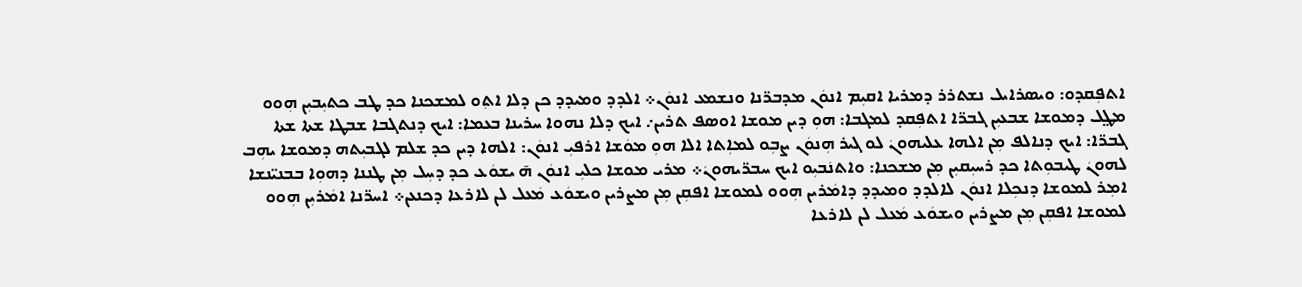ܐܬܦܼܩܕܘ: ܘܝܣܪܐܝܠ ܢܫܬܪܪ ܕܡܪܝܐ ܐܩܝܼܡ ܐܢܘܿܢ ܡܕܒܪ̈ܢܐ ܘܢܫܡܥ ܐܢܘܿܢ܀ ܐܠܕܕ ܘܡܝܕܕ ܟܢ ܕܠܐ ܐܬܼܘ ܠܡܫܟܢܐ ܟܕ ܛܒ ܟܬܝܼܒܝܼܢ ܗܼܘܘ ܡܛ݀ܠ ܕܡܘܫܐ ܫܒܥܝܼܢ ܓܒܪ̈ܐ ܐܬܦܼܩܕ ܠܡܓܒܐ: ܗܘܼ ܕܝܢ ܡܘܫܐ ܐܘܣܦ ܬܪܝܢ܇ ܐܝܟ ܕܠܐ ܢܗܘܐ ܚܪܝܢܐ ܒܥܡܐ: ܐܝܟ ܕܢܬܓܒܐ ܫܒܛܐ ܫܬܐ ܫܬܐ ܓܒܪ̈ܐ: ܐܝܟ ܕܢܐܠܦ ܡܼܢ ܐܠܗܐ ܥܠܝܗܘܢܿ ܠܘ ܓܝܪ ܗܼܢܘܿܢ ܨܒܼܘ ܠܡܐܼܬܐ ܐܠܐ ܗܘܼ ܡܘܿܫܐ ܐܪܦܝܼ ܐܢܘܿܢ: ܐܠܗܐ ܕܝܢ ܟܕ ܫܠܡ ܠܓܒܝܼܬܗ ܕܡܘܫܐ ܝܗܼܒ ܠܗܘܢܿ ܛܝܒܘܼܬܐ ܟܕ ܪܚܝܼܩܝܼܢ ܡܼܢ ܡܫܟܢܐ: ܘܐܬܢܿܒܝܼܘ ܐܝܟ ܚܒܪ̈ܝܗܘܢܿ܀ ܡܪܝ ܡܘܫܐ ܟܠܝܼ ܐܢܘܿܢ ܗ̄ ܝܫܘܿܥ ܟܕ ܕܚܼܠ ܡܼܢ ܛܢܢܐ ܕܗܘܼܐ ܒܒܢܝ̈ܢܫܐ ܐܡܼܪ ܠܡܘܫܐ ܕܢܟܼܠܐ ܐܢܘܿܢ ܠܐܠܕܕ ܘܡܝܕܕ ܕܐܡܿܪܝܢ ܗܼܘܘ ܠܡܘܫܐ ܐܦܩܼܢ ܡܼܢ ܡܨܪܝܢ ܘܝܫܘܿܥ ܡܿܥܠ ܠܢ ܠܐܪܥܐ ܕܟܢܥܢ܀ ܐܚܪ̈ܢܐ ܐܡܿܪܝܼܢ ܗܼܘܘ ܠܡܘܫܐ ܐܦܩܼܢ ܡܼܢ ܡܨܪܝܢ ܘܝܫܘܿܥ ܡܿܥܠ ܠܢ ܠܐܪܥܐ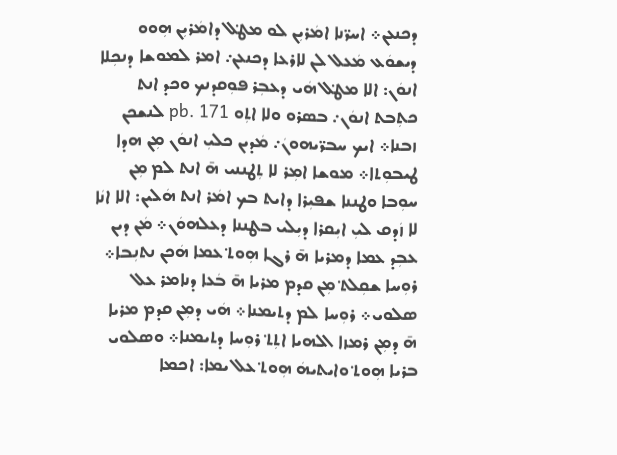ܕܟܢܥܢ܀ ܐܚܪ̈ܢܐ ܐܡܿܪܝܼܢ ܠܘ ܡܛ݀ܠ ܕܐܡܿܪܝܼܢ ܗܼܘܘ ܕܝܫܘܿܥ ܡܿܥܠ ܠܢ ܠܐܪܥܐ ܕܟܢܥܢ܇ ܐܡܪ ܠܡܘܫܐ ܕܢܟܼܠܐ ܐܢܘܿܢ: ܐܠܐ ܡܛ݀ܠ ܗܿܝ ܕܥܒܼܪ ܦܘܼܩܕܢܟ ܘܟܕ ܐܢܬ ܟܬܼܒܬ ܐܢܘܿܢ܇ ܒܣܪܘ ܘܠܐ ܐܬܼܘ pb. 171 ܠܢܫܟܢ ܙܒܢܐ܀ ܐܝܟ ܚܒܪ̈ܝܗܘܢܿ܇ ܡܿܕܝܢ ܟܠܝܼ ܐܢܘܿܢ ܡܼܢ ܗܕܐ ܛܝܒܘܼܬܐ܀ ܡܘܫܐ ܐܡܼܪ ܠܐ ܬܼܛܢܢܝ ܗ̄ ܐܢܬ ܠܡ ܡܼܢ ܚܘܼܒܐ ܘܛܢܢܐ ܫܦܝܼܪܐ ܕܐܝܬ ܒܟ ܐܡܿܪ ܐܢܬ ܗܿܠܝܢ: ܐܠܐ ܐܢܿܐ ܠܐ ܙܿܕܩ ܠܝܼ ܐܝܼܩܪܐ ܕܝܼܠܝ ܒܛܢܢܐ ܕܥܠܗܘܿܢ܀ ܡܿܢ ܕܝܢ ܥܒܼܕ ܥܡܐ ܕܡܪܝܐ ܗ̄ ܪܓܐ ܗܼܘܬ݀ ܥܡܐ ܗܿܟܢ ܢܬܢܼܒܐ܀ ܪܘܼܚܐ ܫܩܼܠܬ݀ ܡܼܢ ܩܕܡ ܡܪܝܐ ܗ̄ ܒܿܥܐ ܕܢܐܡܪ ܥܠ ܣܠܘܝ܀ ܪܘܼܚܐ ܠܡ ܕܬܝܡܢܐ܀ ܗܿܝ ܕܡܼܢ ܩܕܡ ܡܪܝܐ ܗ̄ ܕܡܼܢ ܪܡܙܐ ܐܠܗܝܐ ܐܬܼܬ݀ ܪܘܼܚܐ ܕܬܝܡܢܐ܀ ܘܣܠܘܝ ܒܪܝܐ ܗܼܘܬ݀ ܘܐܝܬܝܗܿ ܗܼܘܬ݀ ܥܠ ܝܡܐ: ܐܟܡܐ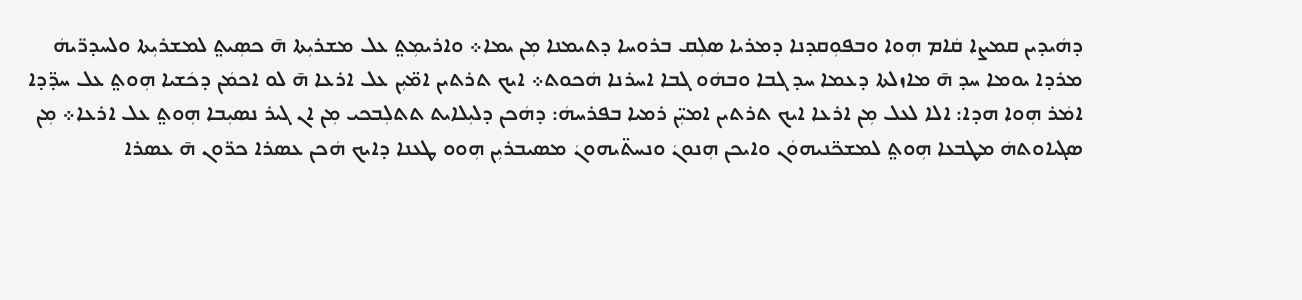ܕܗܿܝܕܝܢ ܩܡܨܐ ܩܿܐܡ ܗܼܘܐ ܘܒܦܘܼܩܕܢܐ ܕܡܪܝܐ ܣܠܼܩ ܒܪܘܚܐ ܕܬܝܡܢܐ ܡܼܢ ܝܡܐ܀ ܘܐܪܝܡܼܬ݀ ܥܠ ܡܫܪܝܼܬܐ ܗ̄ ܟܣܼܝܬ݀ ܠܡܫܪܝܼܬܐ ܘܠܚܕܪ̈ܝܗܿ ܡܪܕܐ ܝܘܡܐ ܚܕ ܗ̄ ܡܐܙܠܬܐ ܕܥܡܐ ܚܕ ܓܒܐ ܘܒܗܿܘ ܓܒܐ ܐܚܪܢܐ ܗܿܟܘܬ܀ ܐܝܟ ܬܪܬܝܢ ܐܡ̈ܝܼܢ ܥܠ ܐܪܥܐ ܗ̄ ܠܘ ܐܟܡܿܢ ܕܟܿܫܝܐ ܗܼܘܬ݀ ܥܠ ܚܕ̈ܕܐ ܐܡܿܪ ܗܼܘܐ ܗܕܐ: ܐܠܐ ܠܥܠ ܡܼܢ ܐܪܥܐ ܐܝܟ ܬܪܬܝܢ ܐܡܝܼ̈ܢ ܪܡܝܐ ܒܦܪܚܗܿ: ܕܗܿܟܢ ܕܠܝܼܠܐܝܬ ܬܬܠܼܒܟܝ ܡܼܢ ܐܢ ܓܝܪ ܢܣܝܼܒܐ ܗܼܘܬ݀ ܥܠ ܐܪܥܐ܀ ܡܼܢ ܣܓܝܐܘܬܗܿ ܡܛܒܥܐ ܗܼܘܬ݀ ܠܡܫܟ̈ܢܝܗܘܿܢ ܘܐܝܟܢ ܗܼܢܘܢܿ ܘܢܚܬ̈ܝܗܘܢܿ ܡܣܝܒܪܝܼܢ ܗܼܘܘ ܛܥܢܐ ܕܐܝܟ ܗܿܟܢ ܥܣܪܐ ܟܪ̈ܘܢ ܗ̄ ܥܣܪܐ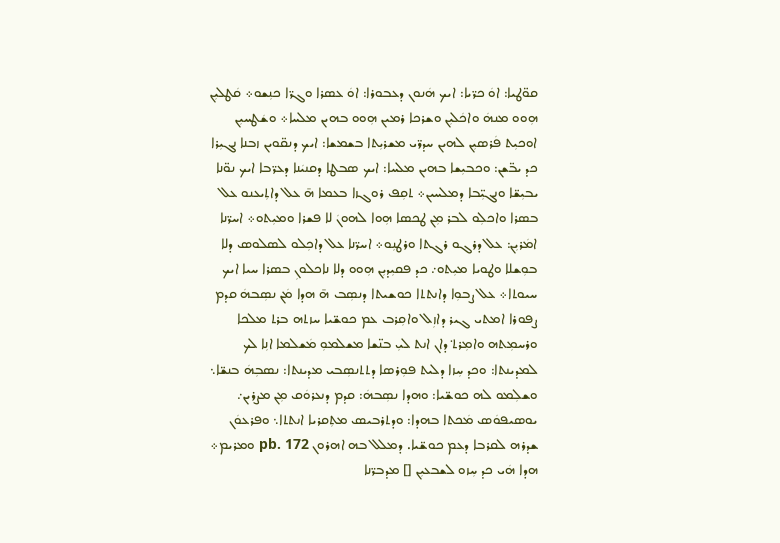ܩܘ̈ܛܝܐ: ܐܘܿ ܟܪ̈ܝܐ: ܐܝܟ ܗܿܢܘܢ ܕܥܒܘܪܐ: ܐܘܿ ܥܣܪܐ ܘܓܪ̈ܐ ܟܢܼܫܘ܀ ܩܿܛܠܝܼܢ ܗܼܘܘ ܡܢܗܿ ܘܐܟܿܠܝܼܢ ܘܫܪܟܐ ܪܡܝܢ ܗܼܘܘ ܒܗܝܢ ܡܠܚܐ܀ ܘܫܿܛܚܝܼܢ ܐܘܟܝܼܬ ܦܿܪܣܝܼܢ ܠܗܝܢ ܚܕܪ̈ܝ ܡܫܪܝܼܬܐ ܒܫܡܫܐ: ܐܝܟ ܕܢܩ̈ܘܝܢ ܙܒܢܐ ܢܓܝܼܪܐ ܟܕ ܝܒ̈ܫܢ: ܘܟܒܝܼܫܐ ܒܗܝܢ ܡܠܚܐ: ܐܝܟ ܣܒܛܐ ܕܩܢܝܿܢܐ ܕܥܪ̈ܒܐ ܐܝܟ ܢܘ̈ܢܐ ܝܒܝܼܫ̈ܐ ܘܢܓܝܼ̈ܒܐ ܕܡܠܚܝܢ܀ ܬܩܼܦ ܪܘܓܙܐ ܒܥܡܐ ܗ̄ ܥܠ ܕܐܬܼܝܥܢܘ ܥܠ ܒܣܪܐ ܘܐܟܠܼܘ ܠܒܪ ܡܼܢ ܛܟܣܐ ܗܼܘܐ ܠܗܘܢܿ ܠܐ ܦܫܪܐ ܘܡܝܼܬܘ܀ ܐܚܪ̈ܢܐ ܐܡܿܪܝܼܢ: ܥܠ ܕܪܓܘ ܪܓܬܐ ܘܪܛܢܼܘ܀ ܐܚܪ̈ܢܐ ܥܠ ܕܐܟܼܠܘ ܠܣܠܘܣ ܕܠܐ ܒܘܼܫܠܐ ܘܛܘܝܐ ܡܝܼܬܘ܇ ܟܕ ܦܩܝܼܕܝܼܢ ܗܼܘܘ ܕܠܐ ܢܐܟܠܘܢܼ ܒܣܪܐ ܚܝܐ ܐܝܟ ܚܝܘܬܐ܀ ܥܠ ܨܒܘܼܐ ܕܐܢܬܬܐ ܟܘܫܝܬܐ ܕܢܣܼܒ ܗ̄ ܗܕܐ ܡܿܢ ܢܣܼܒܗܿ ܩܕܡ ܨܦܘܪܐ ܐܡܬܝ ܓܝܪ ܕܐܙܼܠ ܘܐܩܼܪܒ ܥܡ ܟܘܫ̈ܝܐ ܚܙܬܗ ܒܪܬ ܡܠܟܐ ܘܪܚܡܼܬܗ ܘܐܡܼܪܬ݀ ܕܐܢ ܐܢܬ ܠܝܼ ܒܢ̈ܫܐ ܡܫܠܡܘܼ ܡܿܫܠܡܐ ܐܢܼܐ ܠܟ ܠܡܕܝܢܬܐ: ܘܟܕ ܚܼܙܐ ܕܠܝܬ ܦܘܼܪܣܐ ܕܬܬܢܣܼܒܝ ܡܕܝܢܬܐ: ܢܣܒܼܗܿ ܒܢܫ̈ܐ܆ ܘܫܠܼܡܘ ܠܗ ܟܘܫ̈ܝܐ: ܘܗܕܐ ܢܣܼܒܗܿ: ܩܕܡ ܕܢܥܪܘܿܩ ܡܼܢ ܡܨܪܝܢ܇ ܝܘܣܝܦܘܿܣ ܡܿܟܬܐ ܒܗܕܐ: ܘܕܬܪܒܝܣ ܡܬܼܩܪܝܐ ܐܢܬܬܐ܆ ܘܦܪܥܘܿܢ ܫܕܪܗ ܠܩܪܒܐ ܕܥܡ ܟܘܫ̈ܝܐ. ܕܡܠܠ ܒܗ ܐܗܪܘܢ pb. 172 ܘܡܪܝܡ܀ ܗܕܐ ܗܿܝ ܟܕ ܚܼܙܘ ܠܫܒܥܝܼܢ [] ܡܕܒܪ̈ܢܐ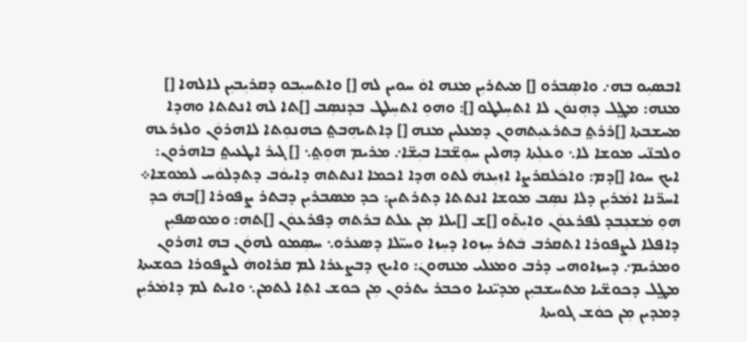ܐܒܣܝܼܘ ܒܗ܇ ܘܐܣܼܒܪܘ [] ܡܝܬܪܝܼܢ ܡܢܗ ܐܘܿ ܚܘܝܢ ܠܗ [] ܘܐܬܚܝܼܒܘ ܕܩܪܝܼܒܝܼܢ ܠܐܠܗܐ [] ܡܢܗ: ܡܛ݀ܠ ܕܗܼܢܘܿܢ ܠܐ ܐܬܚܼܠܛܘ []: ܘܗܘܼ ܐܬܚܼܠܛ ܒܕܢܣܼܒ []ܬܐ ܠܗ ܐܢܬܬܐ ܘܗܕܐ ܡܚܫܒܬܐ []ܪܪܬ݀ ܒܬܪܥܝܼܬܗܘܢ ܕܡܥܠܝܢ ܡܢܗ [] ܕܐܬܝܗܼܒܬ݀ ܟܗܢܘܼܬܐ ܠܐܗܪܘܿܢ ܘܠܙܪܥܗ ܘܠܒܢ̈ܝ ܡܘܫܐ ܠܐ܆ ܘܥܠܼܬܐ ܕܗܠܝܢ ܚܘܼܫ̈ܒܐ ܒܝܼܫ̈ܐ܇ ܡܪܝܡ ܗܘܼܬ݀܆ [] ܓܝܪ ܐܛܥܝܬ݀ ܒܐܗܪܘܢ: ܐܝܟ ܚܘܐ []ܕܡ: ܘܐܟܿܠܩܪܨܐ ܐܙܝܼܥܗܿ ܠܬܘ ܗܕܐ ܐܟܡܐ ܐܢܬܬܗ ܕܐܝܘܿܒ ܕܬܕܠܘܿܚ ܠܡܘܫܐ܀ ܐܚܪ̈ܢܐ ܐܡܿܪܝܼܢ ܕܠܐ ܢܣܼܒ ܡܘܫܐ ܐܢܬܬܐ ܕܬܪܬܝܢ: ܟܕ ܡܣܒܪܝܼܢ ܕܒܬܪ ܨܦܘܪܐ []ܒܗܿ ܟܕ ܗܘܼ ܡܿܫܥܼܒܕ ܠܦܪܥܘܿܢ ܘܐܝܼܬ̄ܘ []ܫ []ܝܠܐ ܡܼܢ ܥܠܬ ܒܪܬܗ ܕܦܪܥܘܿܢ []ܬܗ: ܘܡܘܣܦܝܼܢ ܕܐܦܠܐ ܠܨܦܘܪܐ ܐܬܩܪܒ ܒܿܬܪ ܚܼܙܘܐ ܕܚܼܙܐ ܘܚܝ̈ܠܐ ܕܣܥܪܘ܆ ܚܣܼܡܘ ܠܗܘܿܢ ܒܗ ܐܗܪܘܢ ܘܡܪܝܡ܇ ܕܚܙܐܘܗܝ ܕܪܒ ܘܡܥܠܝ ܡܢܗܘܢܿ: ܘܐܝܟ ܕܒܨܥܪܐ ܠܡ ܩܪܐܘܗܿ ܠܨܦܘܪܐ ܟܘܫܝܬܐ ܡܛ݀ܠ ܕܟܘܫ̈ܝܐ ܡܬܚܫܒܝܼܢ ܡܕܝ̈ܢܝܐ ܘܟܒܪ ܝܬܪܘܢ ܡܼܢ ܟܘܫ ܐܬܼܐ ܠܬܡܢ܆ ܘܐܝܬ ܠܡ ܕܐܡܿܪܝܼܢ ܕܡܕܝܢ ܡܼܢ ܟܘܿܫ ܓܘܝܬܐ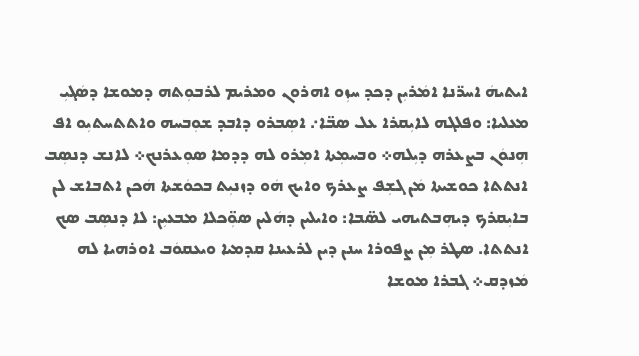ܐܝܬܝܗܿ ܐܚܪ̈ܢܐ ܐܡܿܪܝܼܢ ܕܟܕ ܚܙܼܘ ܐܗܪܘܢ ܘܡܪܝܡ ܠܪܒܘܼܬܗ ܕܡܘܫܐ ܕܣܿܓܝܼ ܡܥܠܝܐ: ܘܦܠܓܗ ܠܐܝܼܩܪܐ ܥܠ ܣܒ̈ܐ܇ ܐܣܼܒܪܘ ܕܐܒܕ ܫܘܼܒܚܗ ܘܐܬܬܚܬܝܼܘ ܐܦ ܗܼܢܘܿܢ ܒܨܥܪܗ ܕܝܼܠܗ܀ ܘܒܚܡܼܬܐ ܐܡܼܪܘ ܠܗ ܕܕܡܐ ܣܘܼܥܪܢܟ܀ ܠܐܢܫ ܕܢܣܼܒ ܐܢܬܬܐ ܟܘܫܝܬܐ ܡܿܢ ܓܫܼܦ ܨܥܪܟ ܘܐܝܟ ܗܿܘ ܕܙܢܝܼܬ ܒܟܘܿܫܬܐ ܗܿܟܢ ܐܬܒܐܫ ܠܢ ܒܐܝܼܩܪܟ ܕܝܗܼܒܬܝܗܝ ܠܣ̈ܒܐ: ܘܐܝܠܝܢ ܕܗܿܠܝܢ ܣܘܼ̈ܟܠܐ ܡܒܥܝܼܢ: ܠܐ ܕܢܣܼܒ ܣܟ ܐܢܬܬܐ. ܣܛܪ ܡܼܢ ܨܦܘܪܐ ܚܢܢ ܕܝܢ ܠܪܥܝܢܐ ܩܕܡܝܐ ܘܝܥܩܘܿܒ ܐܘܪܗܝܐ ܠܗ ܡܿܙܕܩ܀ ܓܒܪܐ ܡܘܫܐ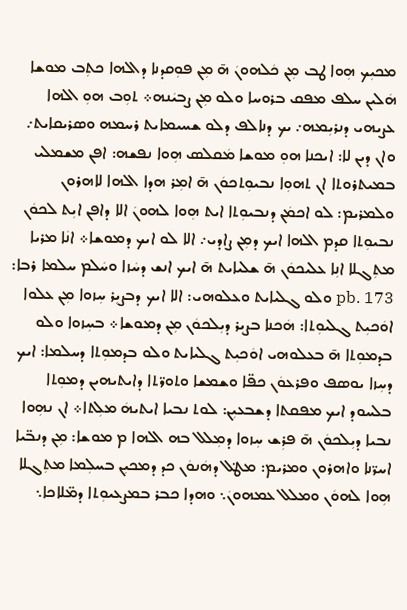ܡܟܝܼܟ ܗܼܘܐ ܛܒ ܡܼܢ ܟܿܠܗܘܢܿ ܗ̄ ܡܼܢ ܦܘܼܩܕܢܐ ܕܐܠܗܐ ܟܬܼܒ ܡܘܫܐ ܗܿܠܝܢ ܚܠܦ ܡܦܩ ܒܪܘܚܐ ܘܠܘ ܡܼܢ ܨܒܝܿܢܗ܀ ܬܘܼܒ ܗܘܼ ܐܠܗܐ ܥܨܝܗܝ ܕܢܪܝܼܡܗ܇ ܝܟ ܕܢܐܠܦ ܕܠܘ ܫܚܝܡܐܝܬ ܪܚܡܗ ܘܣܪܝܩܐܝܬ܇ ܘܐܢ ܕܝܢ ܠܐ: ܐܝܟܢܐ ܗܘܼ ܡܘܫܐ ܡܿܩܠܣ ܗܼܘܐ ܢܦܫܗ: ܐܦܢ ܡܫܡܠܝ ܒܡܝܬܪܘܬܐ ܐܢ ܬܗܘܼܐ ܢܒܝܘܼܬܟܘܿܢ ܗ̄ ܐܡܼܪ ܗܕܐ ܐܠܗܐ ܠܐܗܪܘܢ ܘܠܡܪܝܡ: ܠܘ ܐܟܡܿܢ ܕܢܒܝܘܼܬܐ ܐܝܬ ܗܼܘܐ ܠܗܘܢܿ ܐܠܐ ܕܐܦܢ ܐܝܼܬ ܠܟܘܿܢ ܢܒܝܘܼܬܐ ܩܕܡ ܐܠܗܐ ܐܝܟ ܕܡܼܢ ܨܐܕܝ܇ ܐܠܐ ܠܘ ܐܝܟ ܕܡܘܫܐ܀ ܐܢܿܐ ܡܪܝܐ ܡܬܼܓܠܐ ܐܢܼܐ ܥܠܝܟܘܿܢ ܗ̄ ܫܠܝܐܝܬ ܗ̄ ܐܝܟ ܐܢܫ ܕܚܿܙܐ ܘܚܿܠܡ ܚܠܡܐ ܪܒܐ: pb. 173 ܘܠܘ ܓܠܝܐܝܬ ܘܥܠܘܗܝ: ܐܠܐ ܐܝܟ ܕܒܨܝܼܪ ܚܼܙܘܐ ܡܼܢ ܥܠܘܐ ܐܘܿܟܝܼܬ ܓܠܝܘܼܬܐ: ܗܿܟܢܐ ܒܨܝܼܪ ܕܝܼܠܟܘܿܢ ܡܼܢ ܕܡܘܫܐ܀ ܒܚܼܙܘܐ ܘܠܘ ܒܕܡܘܼܬܐ ܗ̄ ܒܥܠܘܗܝ ܐܘܿܟܝܼܬ ܓܠܝܐܝܬ ܘܠܘ ܒܕܡܘܼܬܐ ܕܚܠܡܐ: ܐܝܟ ܕܚܼܙܐ ܝܘܣܦ ܘܦܪܥܘܿܢ ܟܦ̈ܐ ܘܫܡܫܐ ܘܬܘܪ̈ܬܐ ܕܐܝܬܝܗܝܢ ܕܡܘܼܬܐ ܒܠܚܘܕ ܐܝܟ ܡܦܩܬܐ ܕܫܒܥܝܼܢ: ܠܘܬ ܢܒܝܐ ܐܝܬܝܗܿ ܡܠܼܬܐ܀ ܐܢ ܢܗܼܘܐ ܢܒܝܐ ܕܝܼܠܟܘܿܢ ܗ̄ ܦܪܼܫ ܚܼܙܘܐ ܕܡܼܠܠ ܒܗ ܐܠܗܐ ܡ ܡܘܫܐ: ܡܼܢ ܕܢܒ̈ܝܐ ܐܚܪ̈ܢܐ ܘܐܗܪܘܢ ܘܡܪܝܡ: ܡܛ݀ܠ ܕܗܿܢܘܿܢ ܟܕ ܕܡܟܝܼܢ ܒܚܠܼܡܐ ܡܬܼܓܠܐ ܗܼܘܐ ܠܗܘܿܢ ܘܡܠܠ ܥܡܗܘܢܿ܆ ܘܗܕܐ ܟܒܪ ܒܡܨܥܝܘܼܬܐ ܕܡ̈ܠܐܟܐ܆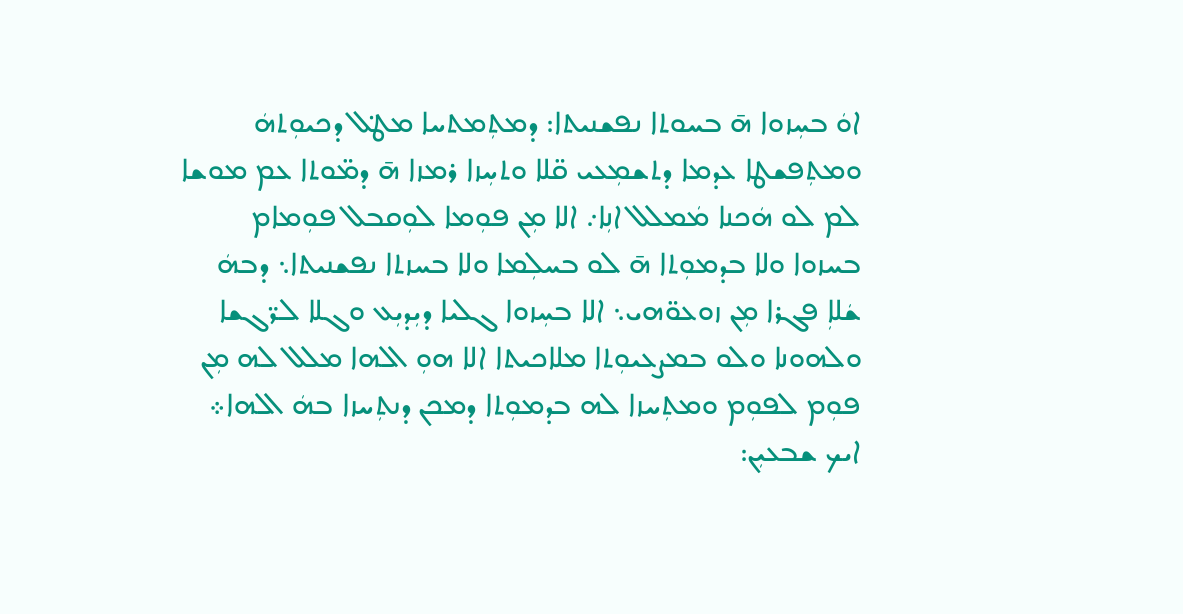ܐܘܿ ܒܚܼܙܘܐ ܗ̄ ܒܚܘܬܐ ܢܦܫܢܝܬܐ: ܕܡܬܼܡܬܚܐ ܡܛ݀ܠ ܕܟܝܘܼܬܗܿ ܘܡܬܼܦܫܛܐ ܥܕܡܐ ܕܬܫܡܼܥܝ ܩ̈ܠܐ ܘܬܚܼܙܐ ܪܡܙܐ ܗ̄ ܕܡ̈ܘܬܐ ܥܡ ܡܘܫܐ ܠܡ ܠܘ ܗܿܟܢܐ ܡܿܡܠܠ ܐܢܼܐ܇ ܐܠܐ ܡܼܢ ܦܘܼܡܐ ܠܘܼܩܒܠ ܦܘܼܡܐܡ ܒܚܙܘܐ ܘܠܐ ܒܕܡܘܼܬܐ ܗ̄ ܠܘ ܒܚܠܼܡܐ ܘܠܐ ܒܚܙܬܐ ܢܦܫܢܝܬܐ܆ ܕܒܗܿ ܫܿܠܐܼ ܦܓܪܐ ܡܼܢ ܙܘܥܘ̈ܗܝ܆ ܐܠܐ ܒܚܼܙܘܐ ܓܠܝܐ ܕܝܼܕܝܼܥ ܘܓܠܐ ܠܪ̈ܓܫܐ ܘܠܗܘܢܐ ܘܠܘ ܒܡܨܥܝܘܼܬܐ ܡܠܐܟܝܬܐ ܐܠܐ ܗܘܼ ܐܠܗܐ ܡܠܠ ܠܗ ܡܼܢ ܦܘܼܡ ܠܦܘܼܡ ܘܡܬܼܚܙܐ ܠܗ ܒܕܡܘܼܬܐ ܕܡܟܢ ܕܢܬܼܚܙܐ ܒܗܿ ܐܠܗܐ܀ ܐܝܟ ܫܒܥܝܼܢ: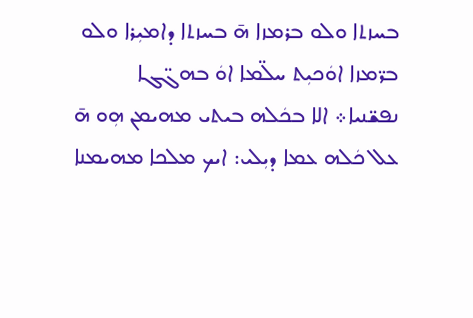ܒܚܙܬܐ ܘܠܘ ܒܪܡܙܐ ܗ̄ ܒܚܙܬܐ ܕܐܡܝܼܪܐ ܘܠܘ ܒܪ̈ܡܙܐ ܐܘܿܟܝܼܬ ܚܠ̈ܡܐ ܐܘܿ ܒܗܓ̈ܓܐ ܢܦܫ̈ܢܝܐ܀ ܐܠܐ ܒܟܿܠܗ ܒܝܬܝ ܡܗܝܡܢ ܗܼܘ ܗ̄ ܥܠ ܟܿܠܗ ܥܡܐ ܕܝܼܠܝ: ܐܝܟ ܡܠܟܐ ܡܗܝܡܢܐ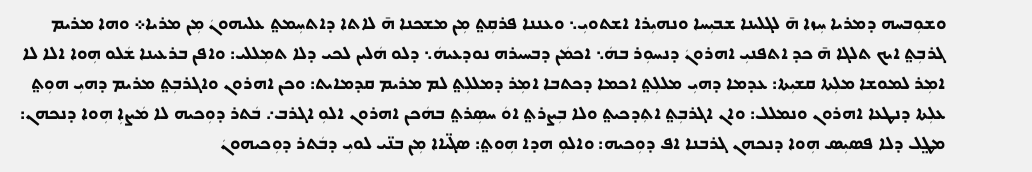ܘܫܘܼܒܚܗ ܕܡܪܝܐ ܚܼܙܐ ܗ̄ ܠܓܠܝܢܐ ܫܒܝܼܚܐ ܘܢܗܝܼܪܐ ܐܫܬܘܝܼ܆ ܘܥܢܢܐ ܦܪܩܼܬ݀ ܡܼܢ ܡܫܟܢܐ ܗ̄ ܠܐܬܐ ܕܐܬܚܼܡܬ݀ ܥܠܝܗܘܢܿ ܡܼܢ ܡܪܝܐ܀ ܘܗܐ ܡܪܝܡ ܓܪܒܼܬ݀ ܐܝܟ ܬܠܓܐ ܗ̄ ܟܕ ܐܬܦܢܝܼ ܐܗܪܘܢܿ ܕܢܚܘܼܪ ܒܗܿ܆ ܐܟܡܿܢ ܕܒܚܝܪܗ ܢܘܕܥܝܗܿ܆ ܕܠܘ ܗܿܠܝܢ ܠܟܝ ܕܠܐ ܬܡܼܠܠܝ: ܘܐܦܢ ܒܪܥܝܢܐ ܫܿܠܘ ܗܼܘܐ ܐܠܐ ܠܐ ܐܡܼܪ ܠܡܘܫܐ ܡܠܼܬܐ ܩܫܝܼܬܐ: ܥܕܡܐ ܕܗܝܼ ܡܠܠܼܬ݀ ܐܟܡܐ ܕܟܬܒܐ ܐܡܼܪ ܕܡܠܠܼܬ݀ ܠܡ ܡܪܝܡ ܩܕܡܐܝܬ: ܘܟܢ ܐܗܪܘܢ ܘܐܓܪܒܼܬ݀ ܡܪܝܡ ܕܗܝܼ ܗܘܼܬ݀ ܥܠܼܬܐ ܕܢܛܥܐ ܐܗܪܘܢ ܘܢܡܠܠ: ܘܐܢ ܐܓܪܒܼܬ݀ ܐܬܼܕܟܝܬ݀ ܘܠܐ ܒܼܨܪܬ݀ ܐܘܿ ܚܣܼܪܬ݀ ܒܗܿܟܢ ܐܗܪܘܢ ܐܠܘܼ ܐܓܪܒ܇ ܒܿܬܪ ܕܘܼܟܝܗ ܠܐ ܡܿܨܐܼ ܗܼܘܐ ܕܢܟܗܢ: ܡܛ݀ܠ ܕܠܐ ܦܣܝܼܣ ܗܼܘܐ ܕܢܟܗܢ ܓܪܒܢܐ ܐܦ ܕܘܼܟܝܗ: ܘܐܠܘܼ ܗܕܐ ܗܼܘܬ݀: ܣܓ̈ܝܐܐ ܡܼܢ ܒܢ̈ܝ ܠܘܝܼ ܕܒܿܬܪ ܕܘܼܟܝܗܘܢܿ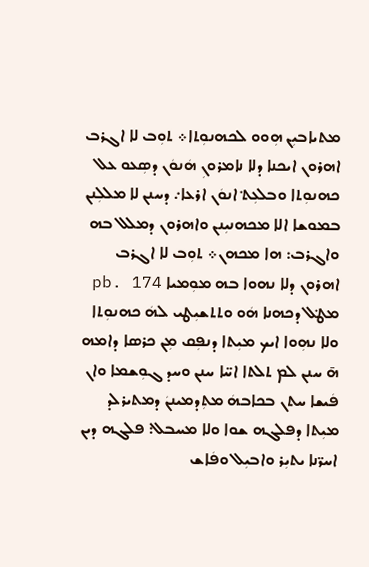ܡܬܝܐܒܝܼܢ ܗܼܘܘ ܠܟܗܢܘܼܬܐ܀ ܬܘܼܒ ܠܐ ܐܓܪܒ ܐܗܪܘܢ ܐܝܟܢܐ ܕܠܐ ܢܐܡܪܘܢܼ ܗܿܢܘܿܢ ܕܣܼܥܘ ܥܠ ܟܗܢܘܼܬܐ ܘܒܠܥܼܬ݀ ܐܢܘܿܢ ܐܪܥܐ܇ ܕܚܢܢ ܠܐ ܡܠܠܼܢܢ ܒܡܘܫܐ ܐܠܐ ܡܟܗܢܝܼܢܢ ܘܐܗܪܘܢ ܕܡܠܠ ܒܗ ܘܐܓܪܒ: ܗܐ ܡܟܗܢ܀ ܬܘܼܒ ܠܐ ܐܓܪܒ ܐܗܪܘܢ ܕܠܐ ܢܗܘܐ ܒܗ ܡܘܼܡܝܐ pb. 174 ܡܛ݀ܠ ܕܟܗܢܐ ܗܿܘ ܘܬܬܫܝܼܛܝ ܠܗܿ ܟܗܢܘܼܬܐ ܘܠܐ ܢܗܼܘܐ ܐܝܟ ܡܝܼܬܐ ܕܢܦܼܩ ܡܼܢ ܟܪܣܐ ܕܐܡܗ ܗ̄ ܚܢܢ ܠܡ ܬܠܬܐ ܐܚ̈ܐ ܚܢܢ ܘܚܕ ܓܘܼܫܡܐ ܘܐܢ ܦܿܝܫܐ ܚܬܢ ܒܟܐܒܗܿ ܡܬܼܕܡܝܢܢܿ ܕܡܬܝܪܠܕ ܡܝܼܬܐ ܕܦܠܓܗ ܫܘܐ ܘܠܐ ܡܚܒܠ: ܦܠܓܗ ܕܝܢ ܐܚܪ̈ܢܐ ܝܬܝܼܪ ܘܐܒܝܼܠ ܘܦܿܐܫ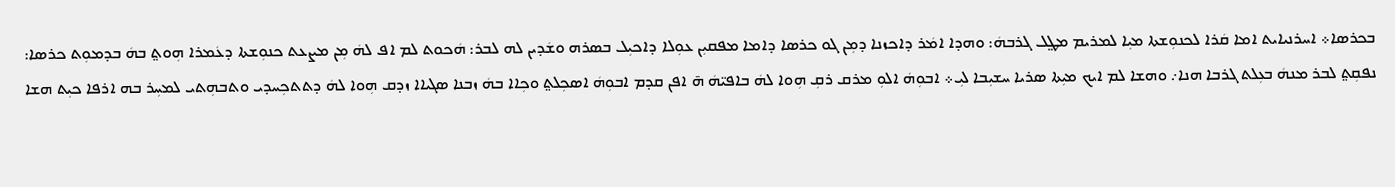ܒܟܪܣܐ܀ ܐܚܪܢܝܐܝܬ ܐܡܐ ܩܿܪܐ ܠܟܢܘܼܫܬܐ ܡܝܼܐ ܠܡܪܝܡ ܡܛ݀ܠ ܓܪܒܗܿ: ܘܗܕܐ ܐܡܿܪ ܕܐܟܙܢܐ ܕܡܼܢ ܓܘ ܟܪܣܐ ܕܐܡܐ ܡܦܩܝܼܢ ܥܘܼܠܐ ܕܐܟܝܼܠ ܒܣܪܗ ܘܫܿܕܝܢ ܠܗ ܠܒܪ: ܗܿܟܘܬ ܠܡ ܐܦ ܠܗܿ ܡܼܢ ܡܨܥܬ ܟܢܘܼܫܬܐ ܕܥܿܡܪܐ ܗܼܘܬ݀ ܒܗܿ ܒܕܡܘܼܬ ܟܪܣܐ: ܢܦܩܼܬ݀ ܠܒܪ ܡܢܗܿ ܒܥܼܠܬ ܓܪܒܐ ܗܢܐ܇ ܘܗܫܐ ܠܡ ܐܝܟ ܡܝܼܬܐ ܣܪܝܐ ܚܫܝܼܒܐ ܠܝܼ܀ ܐܒܘܼܗܿ ܐܠܘܼ ܡܪܩ ܪܩܼ ܗܼܘܐ ܠܗܿ ܒܐܦܝ̈ܗܿ ܗ̄ ܐܦܢ ܩܕܡ ܐܒܘܼܗܿ ܐܣܟܼܠܬ݀ ܘܟܼܐܐ ܒܗܿ ܙܒܢܐ ܣܓܝܐܐ ܙܕܩ ܗܼܘܐ ܠܗܿ ܕܬܬܟܼܚܕܝ ܘܬܒܗܼܬܝ ܠܡܚܼܪ ܒܗ ܐܪܦܐ ܟܝܼܬ ܗܫܐ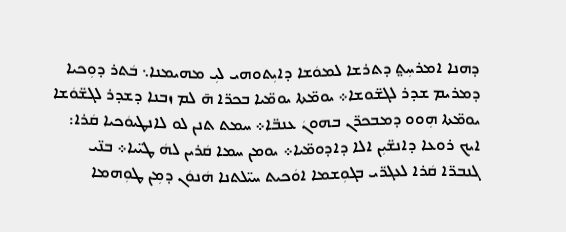ܕܗܢܐ ܐܡܪܚܼܬ݀ ܕܬܪܫܐ ܠܡܘܿܫܐ ܕܐܝܼܬܘܗܝ ܠܝܼ ܡܗܝܡܢܐ܆ ܒܿܬܪ ܕܘܼܟܝܐ ܕܡܪܝܡ ܫܕܪ ܠܓܫ̈ܘܫܐ܀ ܝܘܡ̈ܬܐ ܝܘܡ̈ܝܐ ܒܟܪ̈ܐ ܗ̄ ܠܡ ܙܒܢܐ ܕܫܕܪ ܠܓܫ̈ܘܿܫܐ ܝܘܡ̈ܬܐ ܗܼܘܘ ܕܡܒܟܪ̈ܢ ܒܗܘܢܿ ܥܢܒ̈ܐ܀ ܚܡܬ ܬܢܢ ܠܘ ܠܐܢܛܝܘܿܟܝܐ ܩܿܪܐ: ܐܝܟ ܪܘܥܐ ܕܐܢܫ̈ܝܼܢ ܐܠܐ ܕܐܕܘܡ̈ܝܐ܀ ܝܘܡܢ ܚܡܐ ܩܿܪܝܢ ܠܗܿ ܛܝ̈ܝܐ܀ ܒܢ̈ܝ ܓܢܒܪ̈ܐ ܩܿܪܐ ܠܥܓܪ̈ܝ ܒܓܘܼܫܡܐ ܐܘܿܟܝܬ ܚܝ̈ܠܬܢܐ ܗܿܢܘܿܢ ܕܡܼܢ ܛܘܼܗܡܐ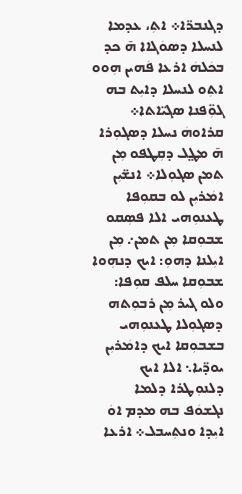ܕܓܢܒܪ̈ܐ܀ ܐܬܼ، ܥܕܡܐ ܠܢܚܠܐ ܕܣܘܿܓܐܐ ܗ̄ ܟܕ ܒܟܿܠܗܿ ܐܪܥܐ ܦܿܗܝܢ ܗܼܘܘ ܐܬܼܘ ܠܢܚܠܐ ܕܐܝܼܬ ܒܗ ܓܘܼ̈ܦܢܐ ܣܓܝ̈ܐܬܐ܀ ܩܪܐܘܗܿ ܢܚܠܐ ܕܣܓܘܼܪܐ ܗ̄ ܡܛ݀ܠ ܕܩܼܛܦܘ ܡܼܢ ܬܡܢ ܣܓܘܼܠܐ܀ ܐܢܫ̈ܝܼܢ ܐܡܿܪܝܼܢ ܠܘ ܒܩܘܼܦܐ ܛܥܢܘܼܗܝ ܐܠܐ ܦܣܼܩܘ ܫܒܘܼܩܐ ܡܼܢ ܬܡܢ܇ ܡܼܢ ܐܝܼܠܢܐ ܕܗܘܼ: ܐܝܟ ܕܢܗܼܘܐ ܫܒܘܼܩܐ ܚܠܦ ܩܘܼܦܐ: ܘܠܘ ܓܝܪ ܡܼܢ ܪܒܘܼܬܗ ܕܣܓܘܼܠܐ ܛܥܢܘܼܗܝ ܒܫܒܘܼܩܐ ܐܝܟ ܕܐܡܿܪܝܼܢ ܝܘܕ̈ܝܐ܆ ܐܠܐ ܐܝܟ ܕܠܢܘܼܛܪܐ ܕܠܡܐ ܢܓܫܘܿܦ ܒܗ ܡܕܡ ܐܘܿ ܐܝܼܕܐ ܘܢܬܼܚܒܠ܀ ܐܪܥܐ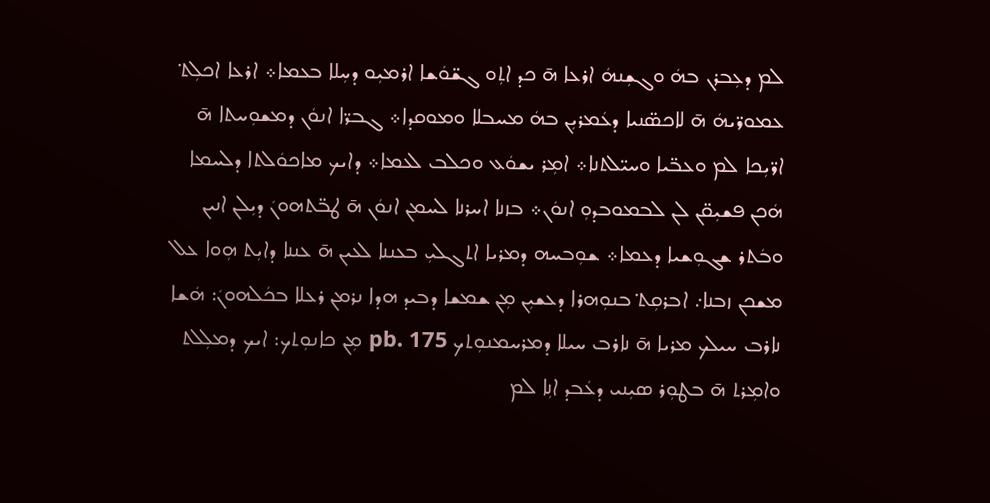ܠܡ ܕܥܼܒܪܢ ܒܗܿ ܘܓܫܼܢܗܿ ܐܪܥܐ ܗ̄ ܟܕ ܐܬܼܘ ܓܫ̈ܘܿܫܐ ܐܪܡܝܼܘ ܕܚܼܠܐ ܒܥܡܐ܀ ܐܪܥܐ ܐܟܠܼܬ݀ ܥܡܘܪ̈ܝܗܿ ܗ̄ ܠܐܟܣ̈ܢܝܐ ܕܥܿܡܪܝܼܢ ܒܗܿ ܡܚܒܠܐ ܘܡܘܩܕܐ܀ ܓܒܪ̈ܐ ܐܢܘܿܢ ܕܡܫܘܼܚܬܐ ܗ̄ ܐܪ̈ܝܼܟܐ ܠܡ ܘܥܒ̈ܝܐ ܘܚܝ̈ܠܬܢܐ܀ ܐܡܼܪ ܝܫܘܿܥ ܘܟܠܒ ܠܥܡܐ܀ ܕܐܝܟ ܡܐܟܘܿܠܬܐ ܕܠܚܡܐ ܗܿܟܢ ܦܫܝܼܩ̈ܢ ܠܢ ܠܒܡܘܒܕܘܼ ܐܢܘܿܢ܀ ܒܙܢܐ ܐܚܪܢܐ ܠܚܡܢ ܐܢܘܿܢ ܗ̄ ܛܒ̈ܬܗܘܢܿ ܕܝܼܠܢ ܐܢܝܢ ܘܒܿܬܪ ܫܓܘܼܫܝܐ ܕܥܡܐ܀ ܫܘܼܒܚܗ ܕܡܪܝܐ ܐܬܓܠܝܼ ܒܥܢܢܐ ܠܥܝܢ ܗ̄ ܥܢܢܐ ܕܐܝܼܬ ܗܼܘܐ ܥܠ ܡܫܟܢ ܙܒܢܐ܇ ܐܒܪܩܼܬ݀ ܒܢܘܼܗܪܐ ܕܥܫܝܼܢ ܡܼܢ ܫܡܫܐ ܕܒܝܕ ܗܕܐ ܢܪܡܢ ܪܥܠܐ ܒܟܿܠܗܘܢܿ: ܗܿܫܐ ܢܐܪܒ ܚܝܠܟ ܡܪܝܐ ܗ̄ ܢܐܪܒ ܚܝܠܐ ܕܡܪܚܡܢܘܼܬܟ pb. 175 ܡܼܢ ܟܐܢܘܼܬܟ: ܐܝܟ ܕܡܠܼܠܬ ܘܐܡܼܪܬ ܗ̄ ܒܛܘܼܪ ܣܝܼܢܝ ܕܥܿܒܕ ܐܢܼܐ ܠܡ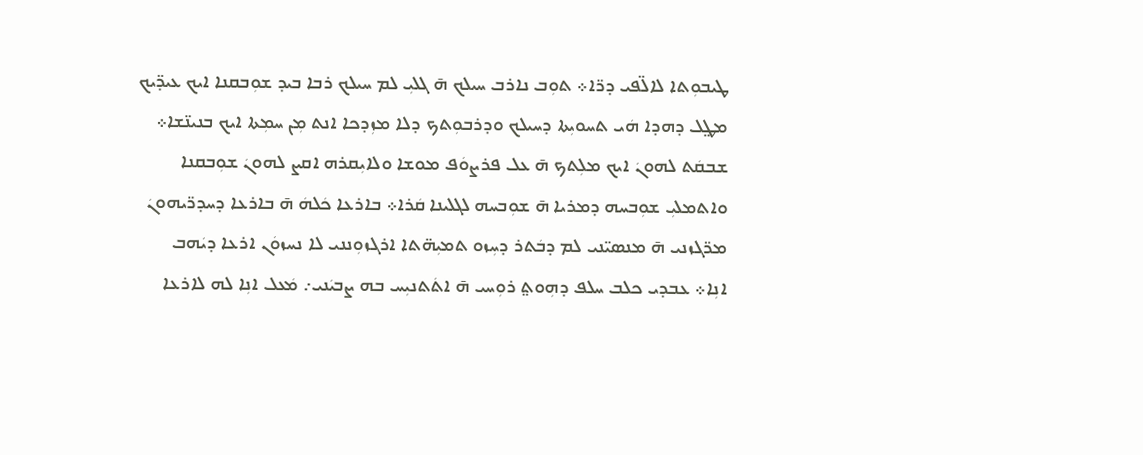ܛܝܒܘܼܬܐ ܠܐܠ̈ܦܝ ܕܪ̈ܐ܀ ܬܘܼܒ ܢܐܪܒ ܚܝܠܟ ܗ̄ ܓܠܝܼ ܠܡ ܚܝܠܟ ܪܒܐ ܒܝܕ ܫܘܼܒܩܢܐ ܐܝܟ ܥܝܕ̈ܝܟ ܡܛ݀ܠ ܕܗܕܐ ܗܿܝ ܬܚܘܝܼܬܐ ܕܚܝܠܟ ܘܕܪܒܘܼܬܟ ܕܠܐ ܡܙܼܕܟܐ ܐܢܬ ܡܼܢ ܚܡܼܬܐ ܐܝܟ ܒܢܝܢ̈ܫܐ܀ ܫܒܩܿܬ ܠܗܘܢܿ ܐܝܟ ܡܠܼܬܟ ܗ̄ ܥܠ ܦܪܨܘܿܦ ܡܘܫܐ ܘܠܐܝܼܩܪܗ ܐܩܨ ܠܗܘܢܿ ܫܘܼܒܩܢܐ ܘܐܬܡܠܝܼ ܫܘܼܒܚܗ ܕܡܪܝܐ ܗ̄ ܫܘܼܒܚܗ ܠܓܠܝܢܐ ܩܿܪܐ܀ ܒܐܪܥܐ ܟܿܠܗܿ ܗ̄ ܒܐܪܥܐ ܕܚܕܪ̈ܝܗܘܢܿ ܡܪ̈ܓܙܢܝ ܗ̄ ܡܢܣܝ̈ܢܝ ܠܡ ܕܒܿܬܪ ܕܚܼܙܘ ܬܡܝܼܗ̈ܬܐ ܐܪܓܙܘܼܢܢܝ ܠܐ ܢܚܙܘܿܢ ܐܪܥܐ ܕܝܿܗܒ ܐܢܼܐ܀ ܥܒܕܝ ܟܠܒ ܚܠܦ ܕܗܼܘܬ݀ ܪܘܼܚܝ ܗ̄ ܐܬܿܬܢܝܼܚ ܒܗ ܨܒܝܿܢܝ܇ ܡܿܥܠ ܐܢܼܐ ܠܗ ܠܐܪܥܐ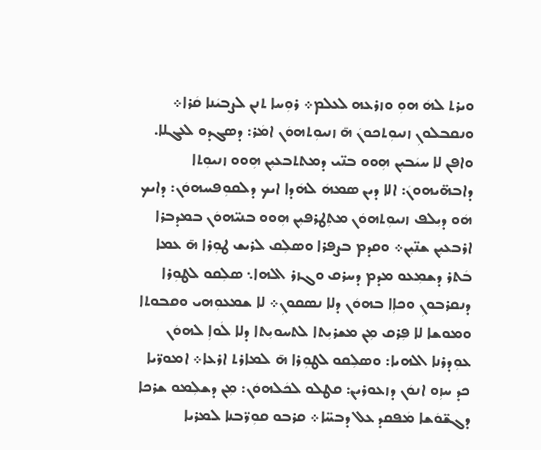ܘܝܪܬ ܠܗܿ ܗܘܼ ܘܙܪܥܗ ܠܥܠܡ܀ ܪܘܼܚܐ ܬܢܢ ܠܨܒܝܿܢܐ ܩܿܪܐ܀ ܘܢܩܒܠܘܢܼ ܙܢܝܘܼܬܟܘܢܿ ܗ̄ ܙܢܝܘܼܬܗܘܿܢ ܐܡܿܪ: ܕܣܓܕܘ ܠܥܓܠܐ. ܘܐܦܢ ܠܐ ܚܝܿܒܝܼܢ ܗܼܘܘ ܒܢ̈ܝ ܕܡܬܬܒܥܝܼܢ ܗܼܘܘ ܙܢܝܘܼܬܐ ܕܐܒܗ̈ܝܗܘܢܿ: ܐܠܐ ܕܝܢ ܣܡܗܿ ܠܗܿܕܐ ܐܝܟ ܕܠܩܘܼܦܚܗܘܿܢ: ܕܐܝܟ ܗܿܘ ܕܝܼܠܦ ܙܢܝܘܼܬܗܘܿܢ ܡܬܼܛܪܦܝܼܢ ܗܼܘܘ ܒܢܝ̈ܗܘܿܢ ܒܡܕܒܪܐ ܐܪܒܥܝܼܢ ܫܢ̈ܝܼܢ܀ ܘܩܕܡ ܒܨܦܪܐ ܘܣܠܼܩ ܠܪܝܫ ܛܘܼܪܐ ܗ̄ ܥܡܐ ܒܿܬܪ ܕܫܡܼܥܘ ܡܕܡ ܕܚܪܩ ܘܓܙܪ ܐܠܗܐ܆ ܣܠܼܩܘ ܠܛܘܼܪܐ ܕܢܩܪܒܘܢܼ ܘܟܐܼܐ ܒܗܘܿܢ ܕܠܐ ܢܣܩܘܢܼ܀ ܠܐ ܫܡܥܘܼܗܝ ܘܩܒܘܬܐ ܘܡܘܫܐ ܠܐ ܦܼܪܩ ܡܼܢ ܡܫܪܝܼܬܐ ܠܬܚܘܝܼܬܐ ܕܠܐ ܠܿܘܐܼ ܠܗܘܿܢ ܥܘܼܕܪܢܐ ܐܠܗܝܐ: ܘܣܠܼܩܘ ܠܛܘܼܪܐ ܗ̄ ܠܡܐܪܬ ܐܪܥܐ܀ ܐܡܘܪ̈ܝܐ ܟܕ ܚܙܼܘ ܐܢܘܿܢ ܕܙܥܘܪܝܢ: ܩܛܠܘ ܠܟܿܠܗܘܿܢ: ܡܼܢ ܕܫܠܼܡܘ ܫܪܟܐ ܕܓܫ̈ܘܿܫܐ ܡܿܦܩܕ ܥܠ ܕܒܚ̈ܐ܀ ܩܪܒܘ ܩܘܼܪ̈ܒܢܐ ܠܡܪܝܐ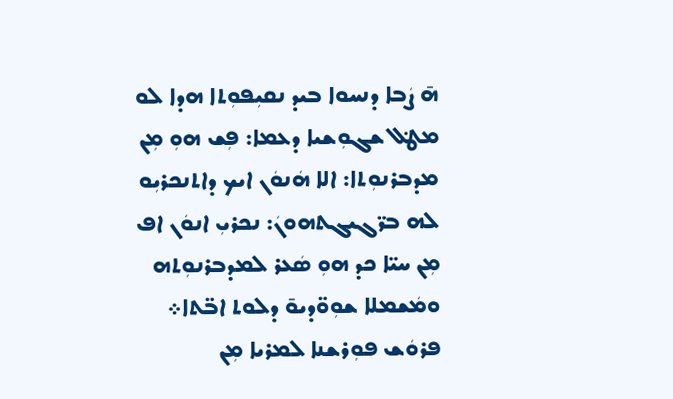ܗ̄ ܨܿܒܐ ܕܢܚܘܐ ܒܝܕ ܢܩܝܼܦܘܼܬܐ ܗܕܐ ܠܘ ܡܛ݀ܠ ܫܓܘܼܫܝܐ ܕܥܡܐ: ܦܼܫ ܗܘܼ ܡܼܢ ܡܕܒܪܢܘܼܬܐ: ܐܠܐ ܗܿܢܘܿܢ ܐܝܟ ܕܐܬܢܟܪܝܼܘ ܠܗ ܒܪ̈ܓܝܓܬܗܘܢܿ: ܢܟܪܝܼ ܐܢܘܿܢ ܐܦ ܡܼܢ ܚܝ̈ܐ ܟܕ ܗܘܼ ܣܿܥܪ ܠܡܕܒܪܢܘܼܬܗ ܘܡܿܫܡܠܐ ܫܘܼܘ̈ܕܝܘ̄ ܕܠܘܬ ܐܒ̈ܬܐ܀ ܦܪܘܿܫ ܦܘܼܪܫܢܐ ܠܡܪܝܐ ܡܼܢ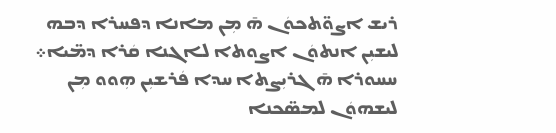ܪܝܫ ܐܨܘ̈ܬܟܘܿܢ ܗ̄ ܡܼܢ ܡܐܢܐ ܕܦܚܪܐ ܕܒܗ ܠܝܫܝܼܢ ܐܢܬܘܿܢ ܐܨܘܬܐ ܠܐܓܢܐ ܩܿܪܐ ܕܡ̈ܝܐ܀ ܚܚܘܪܐ ܗ̄ ܓܪܝܼܨܬܐ ܚܕܐ ܦܿܪܫܝܼܢ ܗܼܘܘ ܡܼܢ ܠܝܫܗܘܿܢ ܠܡܣ̈ܟܢܐ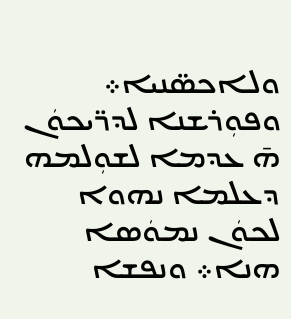ܘܠܐܟܣ̈ܢܝܐ܀ ܘܦܘܼܪܫܢܐ ܠܕܪ̈ܝܟܘܿܢ ܗ̄ ܥܕܡܐ ܠܫܘܼܠܡܗ ܕܥܠܡܐ ܢܗܘܐ ܠܟܘܿܢ ܢܡܘܿܣܐ ܗܢܐ܀ ܘܢܦܫܐ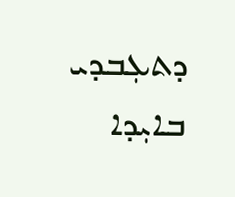ܕܬܥܼܒܕܝ ܒܐܝܼܕܐ